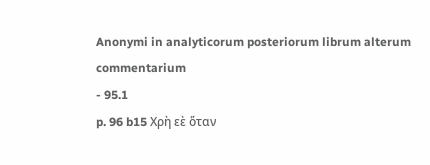Anonymi in analyticorum posteriorum librum alterum commentarium
- 95.1
p. 96 b15 Χρὴ εὲ ὅταν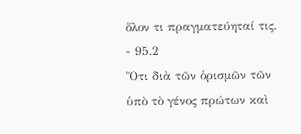ὅλον τι πραγματεύηταί τις.
- 95.2
Ὅτι διὰ τῶν ὁρισμῶν τῶν ὑπὸ τὸ γένος πρώτων καὶ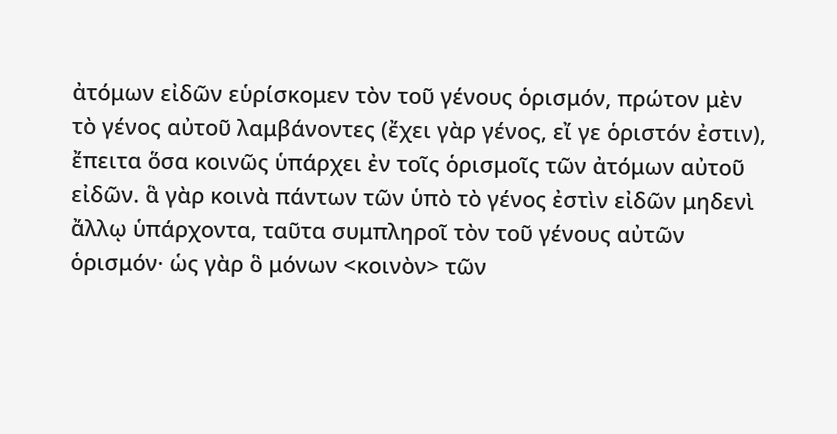ἀτόμων εἰδῶν εὑρίσκομεν τὸν τοῦ γένους ὁρισμόν, πρώτον μὲν τὸ γένος αὐτοῦ λαμβάνοντες (ἔχει γὰρ γένος, εἴ γε ὁριστόν ἐστιν), ἔπειτα ὅσα κοινῶς ὑπάρχει ἐν τοῖς ὁρισμοῖς τῶν ἀτόμων αὐτοῦ εἰδῶν. ἃ γὰρ κοινὰ πάντων τῶν ὑπὸ τὸ γένος ἐστὶν εἰδῶν μηδενὶ ἄλλῳ ὑπάρχοντα, ταῦτα συμπληροῖ τὸν τοῦ γένους αὐτῶν ὁρισμόν· ὡς γὰρ ὃ μόνων <κοινὸν> τῶν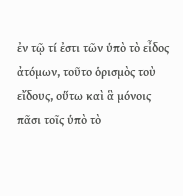ἐν τῷ τί ἐστι τῶν ὑπὸ τὸ εἶδος ἀτόμων, τοῦτο ὁρισμὸς τοὺ εἴδους, οὕτω καὶ ἃ μόνοις πᾶσι τοῖς ὑπὸ τὸ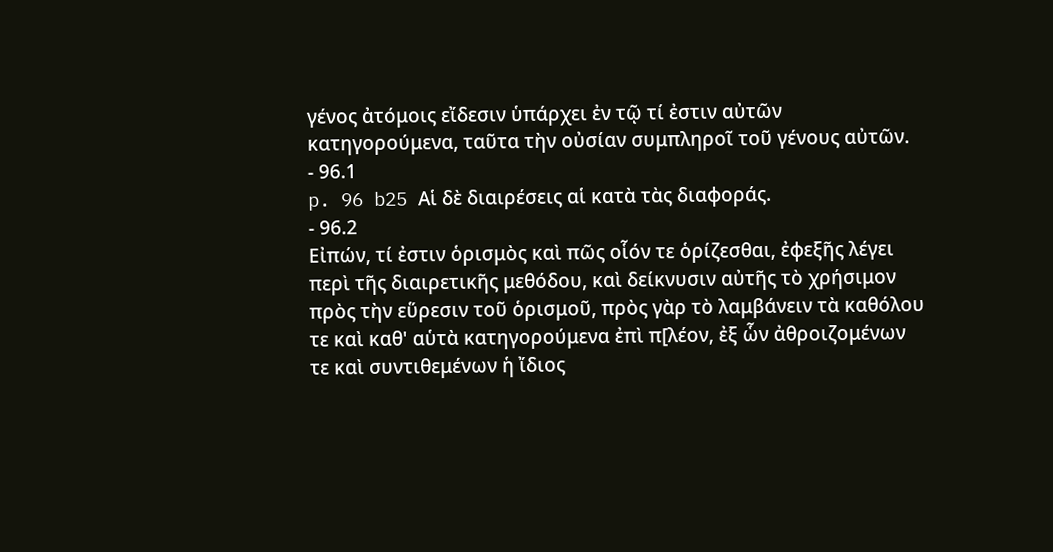γένος ἀτόμοις εἴδεσιν ὑπάρχει ἐν τῷ τί ἐστιν αὐτῶν κατηγορούμενα, ταῦτα τὴν οὐσίαν συμπληροῖ τοῦ γένους αὐτῶν.
- 96.1
p. 96 b25 Αἱ δὲ διαιρέσεις αἱ κατὰ τὰς διαφοράς.
- 96.2
Εἰπών, τί ἐστιν ὁρισμὸς καὶ πῶς οἷόν τε ὁρίζεσθαι, ἐφεξῆς λέγει περὶ τῆς διαιρετικῆς μεθόδου, καὶ δείκνυσιν αὐτῆς τὸ χρήσιμον πρὸς τὴν εὕρεσιν τοῦ ὁρισμοῦ, πρὸς γὰρ τὸ λαμβάνειν τὰ καθόλου τε καὶ καθ' αὑτὰ κατηγορούμενα ἐπὶ π[λέον, ἐξ ὧν ἀθροιζομένων τε καὶ συντιθεμένων ἡ ἴδιος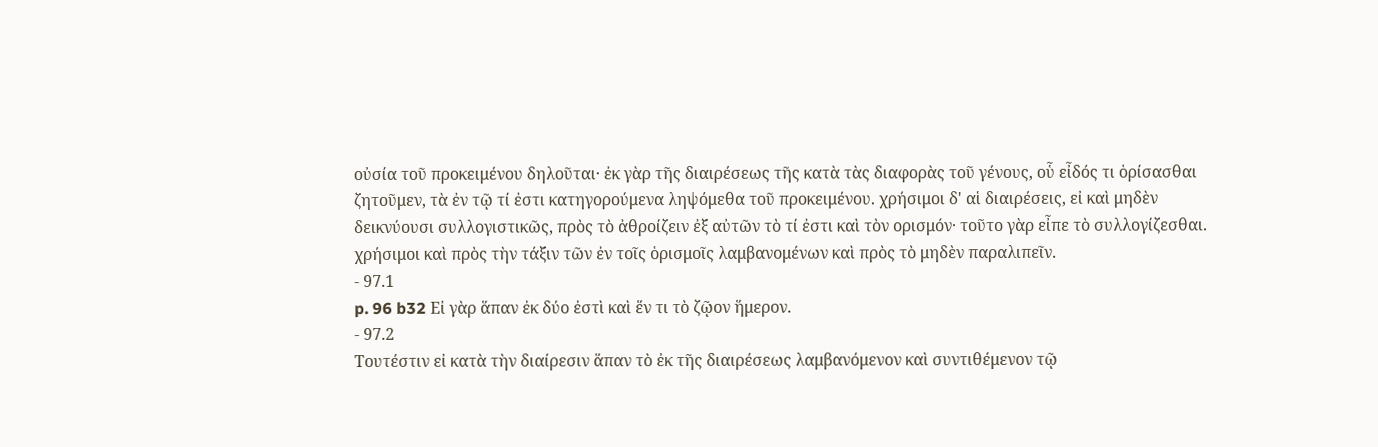οὐσία τοῦ προκειμένου δηλοῦται· ἐκ γὰρ τῆς διαιρέσεως τῆς κατὰ τὰς διαφορὰς τοῦ γένους, οὗ εἶδός τι ὁρίσασθαι ζητοῦμεν, τὰ ἐν τῷ τί ἐστι κατηγορούμενα ληψόμεθα τοῦ προκειμένου. χρήσιμοι δ' αἱ διαιρέσεις, εἰ καὶ μηδὲν δεικνύουσι συλλογιστικῶς, πρὸς τὸ ἀθροίζειν ἐξ αὐτῶν τὸ τί ἐστι καὶ τὸν ορισμόν· τοῦτο γὰρ εἶπε τὸ συλλογίζεσθαι. χρήσιμοι καὶ πρὸς τὴν τάξιν τῶν ἐν τοῖς ὁρισμοῖς λαμβανομένων καὶ πρὸς τὸ μηδὲν παραλιπεῖν.
- 97.1
p. 96 b32 Εἰ γὰρ ἅπαν ἐκ δύο ἐστὶ καὶ ἕν τι τὸ ζῷον ἥμερον.
- 97.2
Τουτέστιν εἰ κατὰ τὴν διαίρεσιν ἅπαν τὸ ἐκ τῆς διαιρέσεως λαμβανόμενον καὶ συντιθέμενον τῷ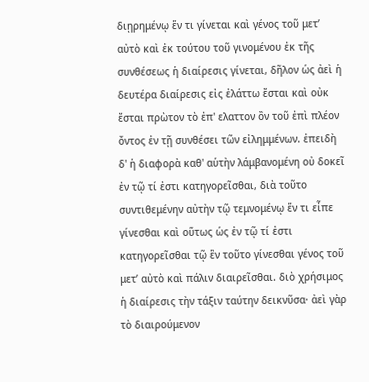διῃρημένῳ ἕν τι γίνεται καὶ γένος τοῦ μετ’ αὐτὸ καὶ ἐκ τούτου τοῦ γινομένου ἐκ τῆς συνθέσεως ἡ διαίρεσις γίνεται, δῆλον ὡς ἀεὶ ἡ δευτέρα διαίρεσις εἰς ἐλάττω ἔσται καὶ οὐκ ἔσται πρὼτον τὸ ἐπ' ελαττον ὂν τοῦ ἐπὶ πλέον ὄντος ἐν τῇ συνθέσει τῶν εἰλημμένων. ἐπειδὴ δ' ἡ διαφορὰ καθ' αὑτὴν λάμβανομένη οὐ δοκεῖ ἐν τῷ τί ἐστι κατηγορεῖσθαι, διὰ τοῦτο συντιθεμένην αὐτὴν τῷ τεμνομένῳ ἕν τι εἶπε γίνεσθαι καὶ οὕτως ὡς ἐν τῷ τί ἐστι κατηγορεῖσθαι τῷ ἓν τοῦτο γίνεσθαι γένος τοῦ μετ’ αὐτὸ καὶ πάλιν διαιρεῖσθαι. διὸ χρήσιμος ἡ διαίρεσις τὴν τάξιν ταύτην δεικνῦσα· ἀεὶ γὰρ τὸ διαιρούμενον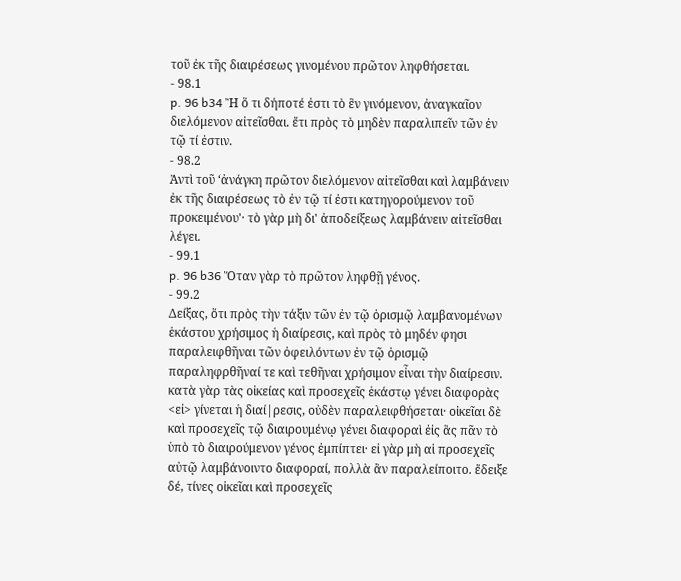τοῦ ἐκ τῆς διαιρέσεως γινομένου πρῶτον ληφθήσεται.
- 98.1
p. 96 b34 Ἢ ὅ τι δήποτέ ἐστι τὸ ἓν γινόμενον, ἀναγκαῖον διελόμενον αἰτεῖσθαι. ἔτι πρὸς τὸ μηδὲν παραλιπεῖν τῶν ἐν τῷ τί ἐστιν.
- 98.2
Ἀντὶ τοῦ ‘ἀνάγκη πρῶτον διελόμενον αἰτεῖσθαι καὶ λαμβάνειν ἐκ τῆς διαιρέσεως τὸ ἐν τῷ τί ἐστι κατηγορούμενον τοῦ προκειμένου'· τὸ γὰρ μὴ δι' ἀποδείξεως λαμβάνειν αἰτεῖσθαι λέγει.
- 99.1
p. 96 b36 Ὅταν γὰρ τὸ πρῶτον ληφθῇ γένος.
- 99.2
Δείξας, ὅτι πρὸς τὴν τάξιν τῶν ἐν τῷ ὁρισμῷ λαμβανομένων ἑκάστου χρήσιμος ἡ διαίρεσις, καὶ πρὸς τὸ μηδέν φησι παραλειφθῆναι τῶν ὀφειλόντων ἐν τῷ ὁρισμῷ παραληφρθῆναί τε καὶ τεθῆναι χρήσιμον εἶναι τὴν διαίρεσιν. κατὰ γὰρ τὰς οἰκείας καὶ προσεχεῖς ἑκάστῳ γένει διαφορὰς <εἰ> γίνεται ἡ διαί|ρεσις, οὐδὲν παραλειφθήσεται· οἰκεῖαι δὲ καὶ προσεχεῖς τῷ διαιρουμένῳ γένει διαφοραὶ ἐἰς ἃς πᾶν τὸ ὑπὸ τὸ διαιρούμενον γένος ἐμπίπτει· εἰ γὰρ μὴ αἱ προσεχεῖς αὐτῷ λαμβάνοιντο διαφοραί, πολλὰ ἂν παραλείποιτο. ἔδειξε δέ, τίνες οἰκεῖαι καὶ προσεχεῖς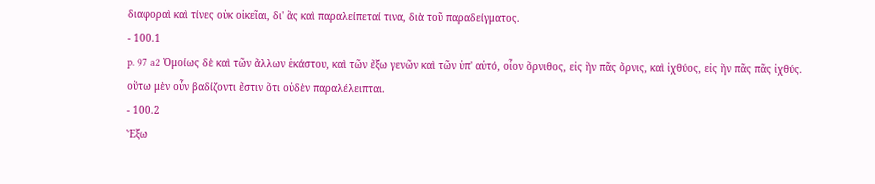διαφοραὶ καὶ τίνες οὐκ οἰκεῖαι, δι' ἃς καὶ παραλείπεταί τινα, διὰ τοῦ παραδείγματος.
- 100.1
p. 97 a2 Ὁμοίως δὲ καὶ τῶν ἄλλων ἑκάστου, καὶ τῶν ἔξω γενῶν καὶ τῶν ὑπ' αὐτό, οἷον ὅρνιθος, εἰς ἣν πᾶς ὄρνις, καὶ ἰχθύος, εἰς ἣν πᾶς πᾶς ἰχθύς. οὕτω μὲν οὖν βαδίζοντι ἔστιν ὅτι οὐδὲν παραλέλειπται.
- 100.2
Ἔξω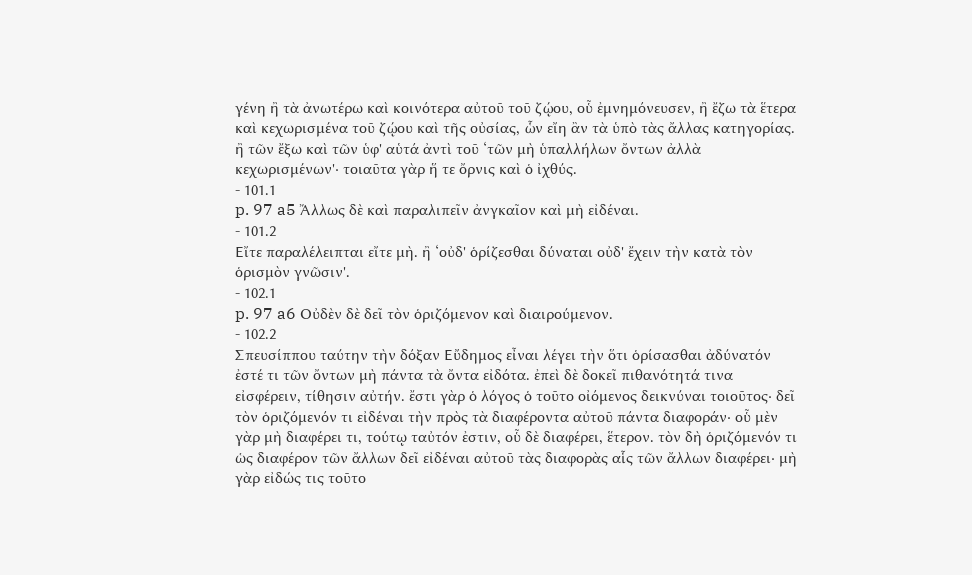γένη ἢ τὰ ἀνωτέρω καὶ κοινότερα αὐτοῦ τοῦ ζῴου, οὗ ἐμνημόνευσεν, ἢ ἔζω τὰ ἕτερα καὶ κεχωρισμένα τοῦ ζῴου καὶ τῆς οὐσίας, ὧν εἴη ἂν τὰ ὑπὸ τὰς ἄλλας κατηγορίας. ἢ τῶν ἔξω καὶ τῶν ὑφ' αὑτά ἀντὶ τοῦ ‘τῶν μὴ ὑπαλλήλων ὄντων ἀλλὰ κεχωρισμένων'· τοιαῦτα γὰρ ἥ τε ὄρνις καὶ ὁ ἰχθύς.
- 101.1
p. 97 a5 Ἄλλως δὲ καὶ παραλιπεῖν ἀνγκαῖον καὶ μὴ εἰδέναι.
- 101.2
Εἴτε παραλέλειπται εἴτε μὴ. ἢ ‘οὐδ' ὁρίζεσθαι δύναται οὐδ' ἔχειν τὴν κατὰ τὸν ὁρισμὸν γνῶσιν'.
- 102.1
p. 97 a6 Οὐδὲν δὲ δεῖ τὸν ὁριζόμενον καὶ διαιρούμενον.
- 102.2
Σπευσίππου ταύτην τὴν δόξαν Εὔδημος εἶναι λέγει τὴν ὅτι ὁρίσασθαι ἀδύνατόν ἐστέ τι τῶν ὄντων μὴ πάντα τὰ ὄντα εἰδότα. ἐπεὶ δὲ δοκεῖ πιθανότητά τινα εἰσφέρειν, τίθησιν αὐτήν. ἔστι γὰρ ὁ λόγος ὁ τοῦτο οἰόμενος δεικνύναι τοιοῦτος· δεῖ τὸν ὁριζόμενόν τι εἰδέναι τὴν πρὸς τὰ διαφέροντα αὐτοῦ πάντα διαφοράν· οὗ μὲν γὰρ μὴ διαφέρει τι, τούτῳ ταὐτόν ἐστιν, οὗ δὲ διαφέρει, ἕτερον. τὸν δὴ ὁριζόμενόν τι ὡς διαφέρον τῶν ἄλλων δεῖ εἰδέναι αὐτοῦ τὰς διαφορὰς αἷς τῶν ἄλλων διαφέρει· μὴ γὰρ εἰδώς τις τοῦτο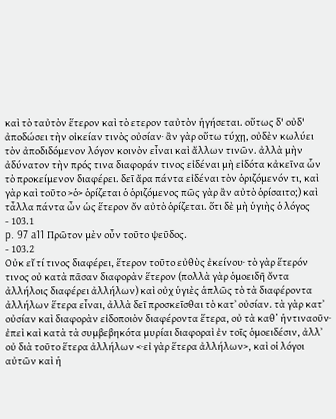καὶ τὸ ταὐτὸν ἕτερον καὶ τὸ ετερον ταὐτὸν ἡγήσεται. οὕτως δ' οὐδ' ἀποδώσει τὴν οἰκείαν τινὸς οὐσίαν· ἂν γὰρ οὕτω τύχῃ, οὐδὲν κωλύει τὸν ἀποδιδόμενον λόγον κοινὸν εἶναι καὶ ἄλλων τινῶν. ἀλλὰ μὴν ἀδύνατον τὴν πρός τινα διαφοράν τινος εἰδέναι μὴ εἰδότα κἀκεῖνα ὧν τὸ προκείμενον διαφέρει. δεῖ ἄρα πάντα εἰδέναι τὸν ὁριζόμενόν τι, καὶ γὰρ καὶ τοῦτο >ὁ> ὁρίζεται ὁ ὁριζόμενος πῶς γὰρ ἂν αὐτὸ ὁρίσαιτο;) καὶ τἆλλα πάντα ὦν ὡς ἕτερον ὄν αὐτὸ ὁρίζεται. ὅτι δὲ μὴ ὑγιὴς ὁ λόγος
- 103.1
p. 97 a11 Πρῶτον μὲν οὖν τοῦτο ψεῦδος.
- 103.2
Οὐκ εἴ τί τινος διαφέρει, ἕτερον τοῦτο εὐθὺς ἐκείνου· τὸ γὰρ ἕτερόν τινος οὐ κατὰ πᾶσαν διαφορὰν ἕτερον (πολλὰ γὰρ ὁμοειδῆ ὄντα ἀλλήλοις διαφέρει ἀλλήλων) καὶ οὐχ ὑγιὲς ἁπλῶς τὸ τὰ διαφέροντα ἀλλήλων ἕτερα εἶναι, ἀλλὰ δεῖ προσκεῖσθαι τὸ κατ᾿ οὐσίαν. τὰ γὰρ κατ᾿ οὐσίαν καὶ διαφορὰν εἰδοποιὸν διαφέροντα ἕτερα, οὐ τὰ καθ’ ἡντιναοῦν· ἐπεὶ καὶ κατὰ τὰ συμβεβηκότα μυρίαι διαφοραὶ ἐν τοῖς ὁμοειδέσιν, ἀλλ᾿ οὐ διὰ τοῦτο ἕτερα ἀλλήλων <·εἰ γὰρ ἕτερα ἀλλήλων>, καὶ οἱ λόγοι αὐτῶν καὶ ἡ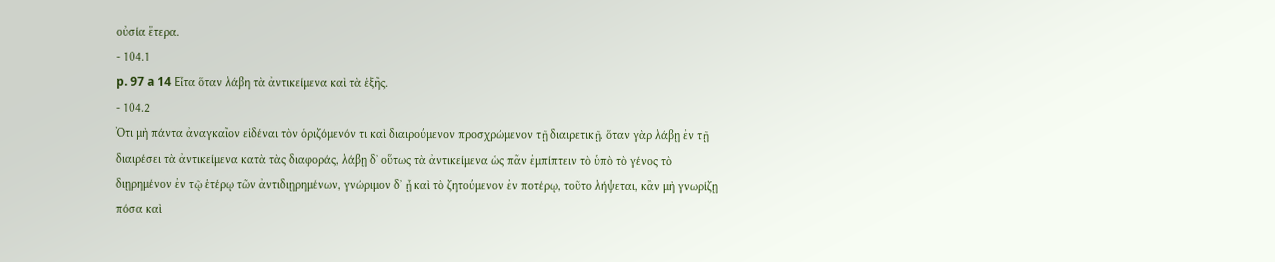οὐσία ἕτερα.
- 104.1
p. 97 a 14 Εἶτα ὅταν λάβη τὰ ἀντικείμενα καὶ τὰ ἑξῆς.
- 104.2
Ὀτι μὴ πάντα ἀναγκαῖον εἰδέναι τὸν ὁριζόμενόν τι καὶ διαιρούμενον προσχρώμενον τῇ διαιρετικῇ. ὅταν γὰρ λάβῃ ἐν τῇ διαιρέσει τὰ ἀντικείμενα κατὰ τὰς διαφοράς, λάβῃ δ᾿ οὕτως τὰ ἀντικείμενα ὡς πᾶν ἐμπίπτειν τὸ ὑπὸ τὸ γένος τὸ διῃρημένον ἐν τῷ ἑτέρῳ τῶν ἀντιδιῃρημένων, γνώριμον δ᾿ ᾖ καὶ τὸ ζητούμενον ἐν ποτέρῳ, τοῦτο λήψεται, κἂν μὴ γνωρίζῃ πόσα καὶ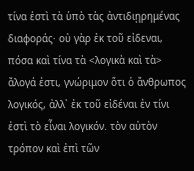τίνα ἐστὶ τὰ ὑπὸ τὰς ἀντιδιῃρημένας διαφοράς· οὐ γὰρ ἐκ τοῦ εἰδεναι, πόσα καὶ τίνα τὰ <λογικὰ καὶ τὰ> ἄλογά ἐστι, γνώριμον ὅτι ὁ ἄνθρωπος λογικός, ἀλλ᾿ ἐκ τοῦ εἰδέναι ἐν τίνι ἐστὶ τὸ εἶναι λογικόν. τὸν αὐτὸν τρόπον καὶ ἐπὶ τῶν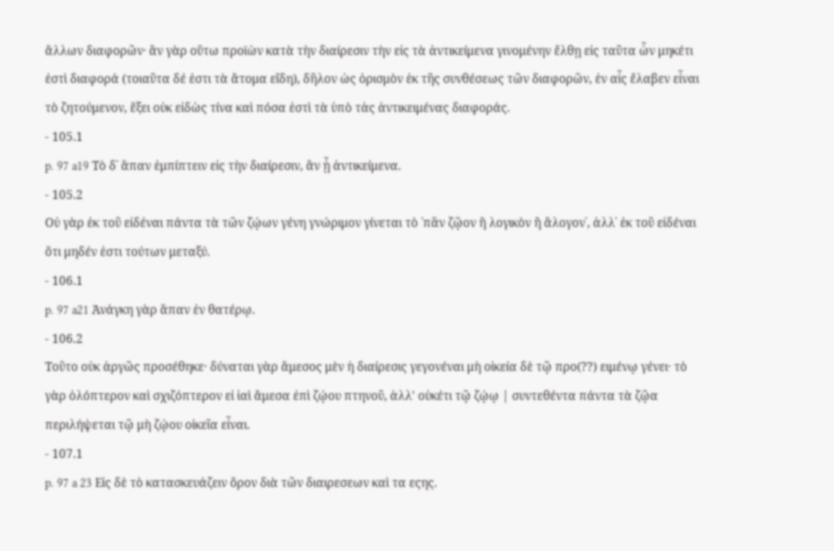ἄλλων διαφορῶν· ἂν γὰρ οὕτω προϊὼν κατὰ τὴν διαίρεσιν τὴν εἰς τὰ ἀντικείμενα γινομένην ἔλθῃ εἰς ταῦτα ὧν μηκέτι ἐστὶ διαφορά (τοιαῦτα δέ ἐστι τὰ ἄτομα εἴδη), δῆλον ὡς ὁρισμὸν ἐκ τῆς συνθέσεως τῶν διαφορῶν, ἐν αἷς ἔλαβεν εἶναι τὸ ζητούμενον, ἕξει οὐκ εἰδὼς τίνα καὶ πόσα ἐστὶ τὰ ὑπὸ τἀς ἀντικειμένας διαφοράς.
- 105.1
p. 97 a19 Τὸ δ᾿ ἅπαν ἐμπίπτειν εἰς τὴν διαίρεσιν, ἂν ᾖ ἀντικείμενα.
- 105.2
Οὐ γὰρ ἐκ τοῦ εἰδέναι πάντα τὰ τῶν ζῴων γένη γνώριμον γίνεται τὸ ῾πᾶν ζῷον ἢ λογικὸν ἢ ἄλογον᾿, ἀλλ᾿ ἐκ τοῦ εἰδέναι ὅτι μηδέν ἐστι τούτων μεταξύ.
- 106.1
p. 97 a21 Ἀνάγκη γὰρ ἅπαν ἐν θατέρῳ.
- 106.2
Τοῦτο οὐκ ἀργῶς προσέθηκε· δύναται γὰρ ἄμεσος μὲν ἡ διαίρεσις γεγονέναι μὴ οἰκεία δὲ τῷ προ(??) ειμένῳ γένει· τὸ γὰρ ὁλόπτερον καὶ σχιζόπτερον εἰ ἰαὶ ἄμεσα ἐπὶ ζῴου πτηνοῦ, ἀλλ' οὐκέτι τῷ ζῴῳ | συντεθέντα πάντα τὰ ζῷα περιλήψεται τῷ μὴ ζῴου οἰκεῖα εἶναι.
- 107.1
p. 97 a 23 Εἰς δὲ τὸ κατασκευάζειν ὅρον διὰ τῶν διαιρεσεων καὶ τα εςης.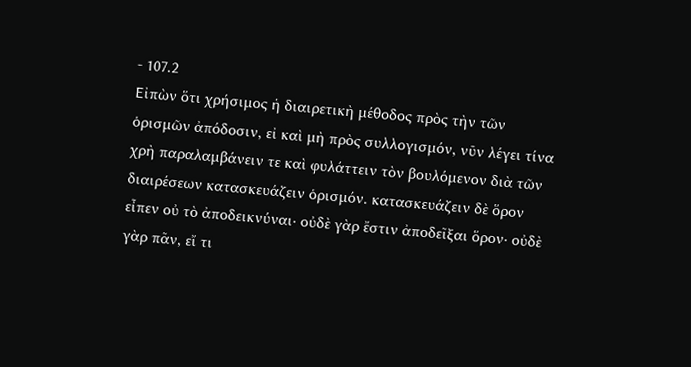- 107.2
Εἰπὼν ὅτι χρήσιμος ἡ διαιρετικὴ μέθοδος πρὸς τὴν τῶν ὁρισμῶν ἀπόδοσιν, εἰ καὶ μὴ πρὸς συλλογισμόν, νῦν λέγει τίνα χρὴ παραλαμβάνειν τε καὶ φυλάττειν τὸν βουλόμενον διὰ τῶν διαιρέσεων κατασκευάζειν ὁρισμόν. κατασκευάζειν δὲ ὅρον εἶπεν οὐ τὸ ἀποδεικνύναι· οὐδὲ γὰρ ἔστιν ἀποδεῖξαι ὅρον· οὐδὲ γὰρ πᾶν, εἴ τι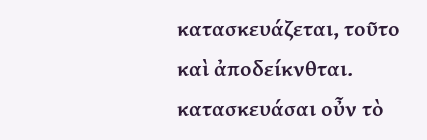κατασκευάζεται, τοῦτο καὶ ἀποδείκνθται. κατασκευάσαι οὖν τὸ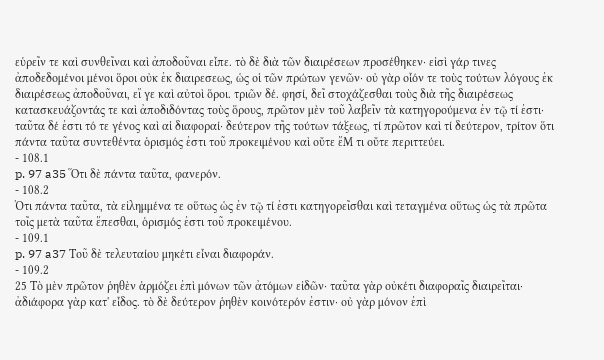εὑρεῖν τε καὶ συνθεῖναι καὶ ἀποδοῦναι εἶπε. τὸ δὲ διὰ τῶν διαιρέσεων προσέθηκεν· εἰσὶ γάρ τινες ἀποδεδομένοι μένοι ὅροι οὐκ ἐκ διαιρεσεως, ὡς οἱ τῶν πρώτων γενῶν· οὐ γὰρ οἷόν τε τοὺς τούτων λόγους ἐκ διαιρέσεως ἀποδοῦναι, εἴ γε καὶ αὐτοὶ ὅροι. τριῶν δέ. φησί, δεῖ στοχάζεσθαι τοὺς διὰ τῆς διαιρέσεως κατασκευάζοντάς τε καὶ ἀποδιδόντας τοὺς ὅρους, πρῶτον μὲν τοῦ λαβεῖν τὰ κατηγορούμενα ἐν τῷ τί ἐστι· ταῦτα δέ ἐστι τό τε γένος καὶ αἱ διαφοραί· δεύτερον τῆς τούτων τάξεως, τί πρῶτον καὶ τί δεύτερον, τρίτον ὅτι πάντα ταῦτα συντεθέντα ὁρισμός ἐστι τοῦ προκειμένου καὶ οὔτε ἔΜ τι οὔτε περιττεύει.
- 108.1
p. 97 a35 Ὅτι δὲ πάντα ταῦτα, φανερόν.
- 108.2
Ὀτι πάντα ταῦτα, τὰ εἰλημμένα τε οὕτως ὡς ἐν τῷ τί ἐστι κατηγορεῖσθαι καὶ τεταγμένα οὕτως ὡς τὰ πρῶτα τοῖς μετὰ ταῦτα ἕπεσθαι, ὁρισμός ἐστι τοῦ προκειμένου.
- 109.1
p. 97 a37 Τοῦ δὲ τελευταίου μηκέτι εἶναι διαφοράν.
- 109.2
25 Τὸ μὲν πρῶτον ῥηθὲν ἁρμόζει ἐπὶ μόνων τῶν ἀτόμων εἰδῶν· ταῦτα γὰρ οὐκέτι διαφοραῖς διαιρεῖται· ἀδιάφορα γὰρ κατ' εἶδος. τὸ δὲ δεύτερον ῥηθὲν κοινότερόν ἐστιν· οὐ γὰρ μόνον ἐπὶ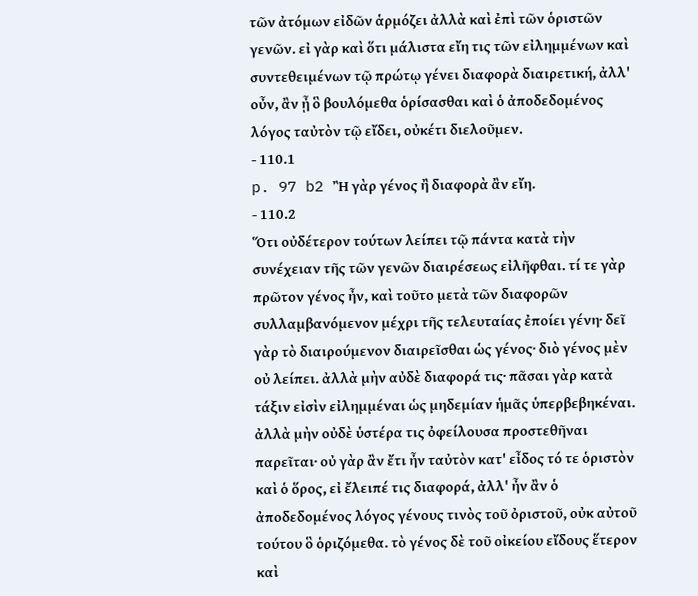τῶν ἀτόμων εἰδῶν ἁρμόζει ἀλλὰ καὶ ἐπὶ τῶν ὁριστῶν γενῶν. εἰ γὰρ καὶ ὅτι μάλιστα εἴη τις τῶν εἰλημμένων καὶ συντεθειμένων τῷ πρώτῳ γένει διαφορὰ διαιρετική, ἀλλ' οὖν, ἂν ᾖ ὃ βουλόμεθα ὁρίσασθαι καὶ ὁ ἀποδεδομένος λόγος ταὐτὸν τῷ εἴδει, οὐκέτι διελοῦμεν.
- 110.1
p. 97 b2 Ἢ γὰρ γένος ἢ διαφορὰ ἂν εἴη.
- 110.2
Ὅτι οὐδέτερον τούτων λείπει τῷ πάντα κατὰ τὴν συνέχειαν τῆς τῶν γενῶν διαιρέσεως εἰλῆφθαι. τί τε γὰρ πρῶτον γένος ἦν, καὶ τοῦτο μετὰ τῶν διαφορῶν συλλαμβανόμενον μέχρι τῆς τελευταίας ἐποίει γένη· δεῖ γὰρ τὸ διαιρούμενον διαιρεῖσθαι ὡς γένος· διὸ γένος μὲν οὐ λείπει. ἀλλὰ μὴν αὐδὲ διαφορά τις· πᾶσαι γὰρ κατὰ τάξιν εἰσὶν εἰλημμέναι ὡς μηδεμίαν ἡμᾶς ὑπερβεβηκέναι. ἀλλὰ μὴν οὐδὲ ὑστέρα τις ὀφείλουσα προστεθῆναι παρεῖται· οὐ γὰρ ἂν ἔτι ἦν ταὐτὸν κατ' εἶδος τό τε ὁριστὸν καὶ ὁ ὅρος, εἰ ἔλειπέ τις διαφορά, ἀλλ' ἦν ἂν ὁ ἀποδεδομένος λόγος γένους τινὸς τοῦ ὀριστοῦ, οὐκ αὐτοῦ τούτου ὃ ὁριζόμεθα. τὸ γένος δὲ τοῦ οἰκείου εἴδους ἕτερον καὶ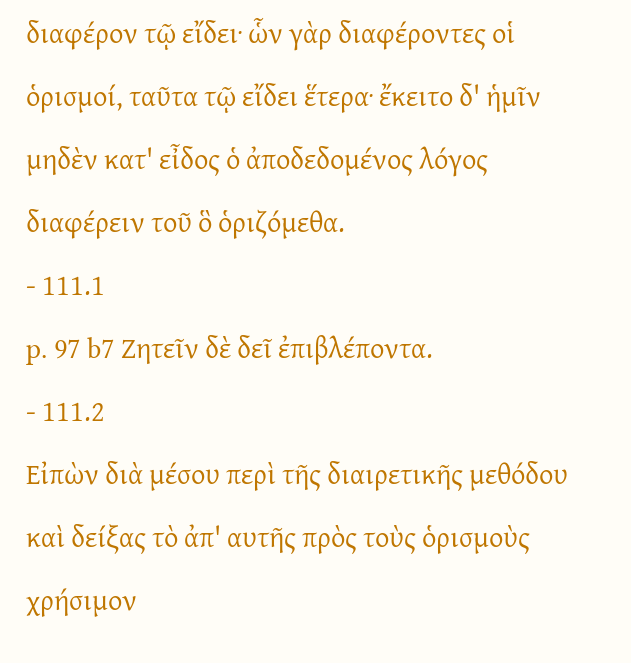διαφέρον τῷ εἴδει· ὧν γὰρ διαφέροντες οἱ ὁρισμοί, ταῦτα τῷ εἴδει ἕτερα· ἔκειτο δ' ἡμῖν μηδὲν κατ' εἶδος ὁ ἀποδεδομένος λόγος διαφέρειν τοῦ ὃ ὁριζόμεθα.
- 111.1
p. 97 b7 Ζητεῖν δὲ δεῖ ἐπιβλέποντα.
- 111.2
Εἰπὼν διὰ μέσου περὶ τῆς διαιρετικῆς μεθόδου καὶ δείξας τὸ ἀπ' αυτῆς πρὸς τοὺς ὁρισμοὺς χρήσιμον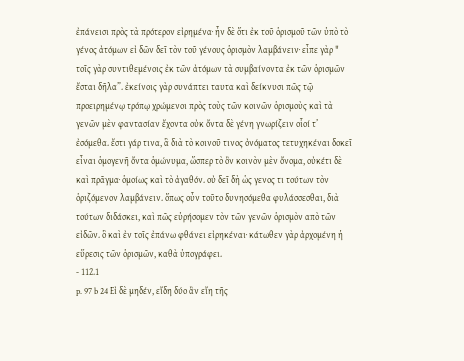ἐπάνεισι πρὸς τὰ πρότερον εἰρημένα· ἦν δὲ ὅτι ἐκ τοῦ ὁρισμοῦ τῶν ὑπὸ τὸ γένος ἀτόμων εἰ δῶν δεῖ τὸν τοῦ γένους ὁρισμὸν λαμβάνειν· εἶπε γὰρ " τοῖς γὰρ συντιθεμένοις ἐκ τῶν ἀτόμων τὰ συμβαίνοντα ἐκ τῶν ὁρισμῶν ἔσται δῆλα”. ἐκείνοις γὰρ συνάπτει ταυτα καὶ δείκνυσι πῶς τῷ προειρημένῳ τρόπῳ χρώμενοι πρὸς τοὺς τῶν κοινῶν ὁρισμοὺς καὶ τὰ γενῶν μὲν φαντασίαν ἔχοντα οὐκ ὄντα δὲ γένη γνωρίζειν οἷοί τ’ ἐσόμεθα. ἔστι γάρ τινα, ἃ διὰ τὸ κοινοῦ τινος ὀνόματος τετυχηκέναι δοκεῖ εἶναι ὁμογενῆ ὄντα ὁμώνυμα, ὥσπερ τὸ ὂν κοινὸν μὲν ὄνομα, οὐκέτι δὲ καὶ πρᾶγμα· ὁμοίως καὶ τὸ ἀγαθόν. οὐ δεῖ δὴ ὡς γενος τι τούτων τὸν ὁριζόμενον λαμβάνειν. ὅπως οὖν τοῦτο δυνησόμεθα φυλάσσεσθαι, διὰ τούτων διδάσκει, καὶ πῶς εὑρήσομεν τὸν τῶν γενῶν ὁρισμὸν απὸ τῶν εἰδῶν. ὃ καὶ ἐν τοῖς ἐπάνω φθάνει εἰρηκέναι· κάτωθεν γὰρ ἀρχομένη ἡ εὕρεσις τῶν ὁρισμῶν, καθὰ ὑπογράφει.
- 112.1
p. 97 b 24 Εἰ δὲ μηδέν, εἴδη δύο ἂν εἴη τῆς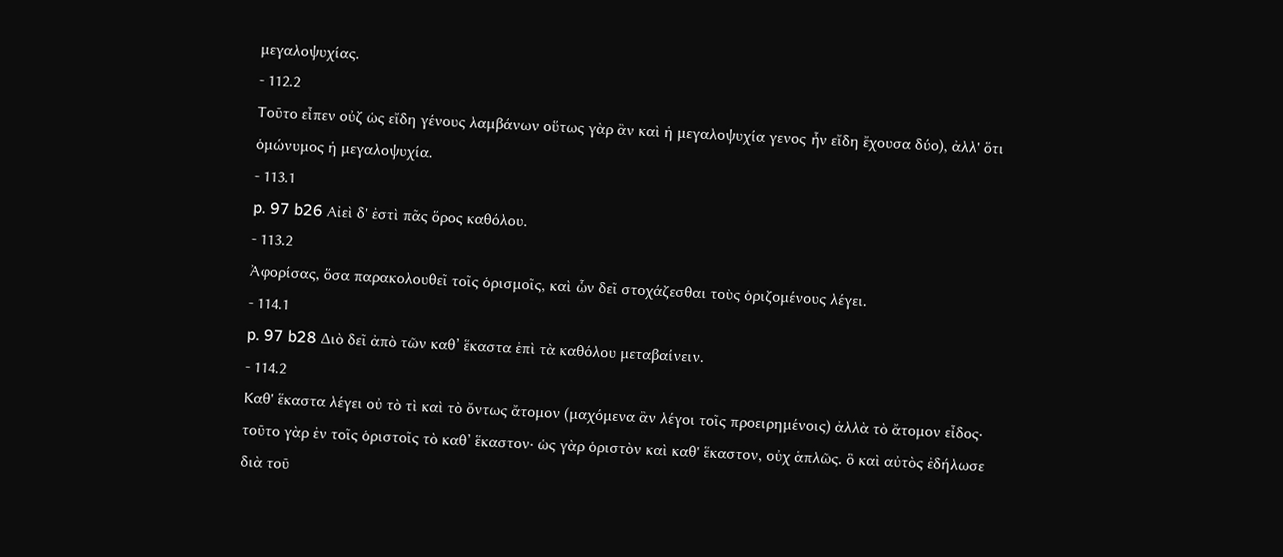μεγαλοψυχίας.
- 112.2
Τοῦτο εἶπεν οὐζ ὡς εἴδη γένους λαμβάνων οὕτως γὰρ ἂν καὶ ἡ μεγαλοψυχία γενος ἧν εἴδη ἔχουσα δύο), ἀλλ' ὅτι ὁμώνυμος ἡ μεγαλοψυχία.
- 113.1
p. 97 b26 Αἰεὶ δ' ἐστὶ πᾶς ὅρος καθόλου.
- 113.2
Ἀφορίσας, ὅσα παρακολουθεῖ τοῖς ὁρισμοῖς, καὶ ὧν δεῖ στοχάζεσθαι τοὺς ὁριζομένους λέγει.
- 114.1
p. 97 b28 Διὸ δεῖ ἀπὸ τῶν καθ’ ἕκαστα ἐπὶ τὰ καθόλου μεταβαίνειν.
- 114.2
Καθ' ἕκαστα λέγει οὐ τὸ τὶ καὶ τὸ ὄντως ἄτομον (μαχόμενα ἂν λέγοι τοῖς προειρημένοις) ἀλλὰ τὸ ἄτομον εἶδος· τοῦτο γὰρ ἐν τοῖς ὁριστοῖς τὸ καθ’ ἕκαστον· ὡς γὰρ ὁριστὸν καὶ καθ' ἕκαστον, οὐχ ἁπλῶς. ὃ καὶ αὐτὸς ἐδήλωσε διὰ τοῦ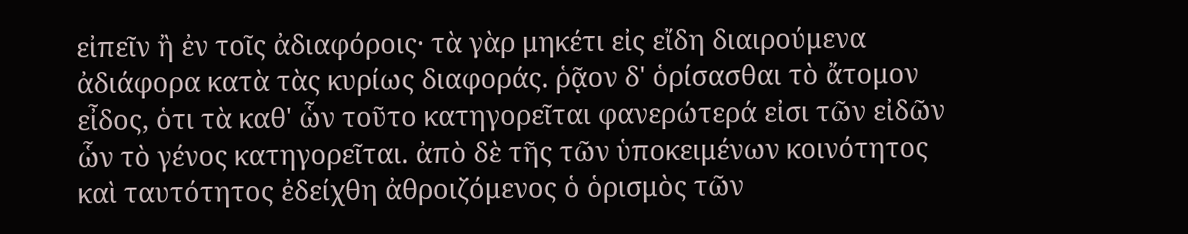εἰπεῖν ἢ ἐν τοῖς ἀδιαφόροις· τὰ γὰρ μηκέτι εἰς εἴδη διαιρούμενα ἀδιάφορα κατὰ τὰς κυρίως διαφοράς. ῥᾷον δ' ὁρίσασθαι τὸ ἄτομον εἶδος, ὁτι τὰ καθ' ὧν τοῦτο κατηγορεῖται φανερώτερά εἰσι τῶν εἰδῶν ὧν τὸ γένος κατηγορεῖται. ἀπὸ δὲ τῆς τῶν ὑποκειμένων κοινότητος καὶ ταυτότητος ἐδείχθη ἀθροιζόμενος ὁ ὁρισμὸς τῶν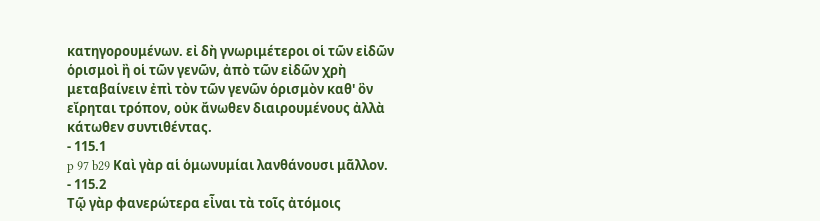κατηγορουμένων. εἰ δὴ γνωριμέτεροι οἱ τῶν εἰδῶν ὁρισμοὶ ἢ οἱ τῶν γενῶν, ἀπὸ τῶν εἰδῶν χρὴ μεταβαίνειν ἐπὶ τὸν τῶν γενῶν ὁρισμὸν καθ' ὃν εἴρηται τρόπον, οὐκ ἄνωθεν διαιρουμένους ἀλλὰ κάτωθεν συντιθέντας.
- 115.1
p 97 b29 Καὶ γὰρ αἱ ὁμωνυμίαι λανθάνουσι μᾶλλον.
- 115.2
Τῷ γὰρ φανερώτερα εἶναι τὰ τοῖς ἀτόμοις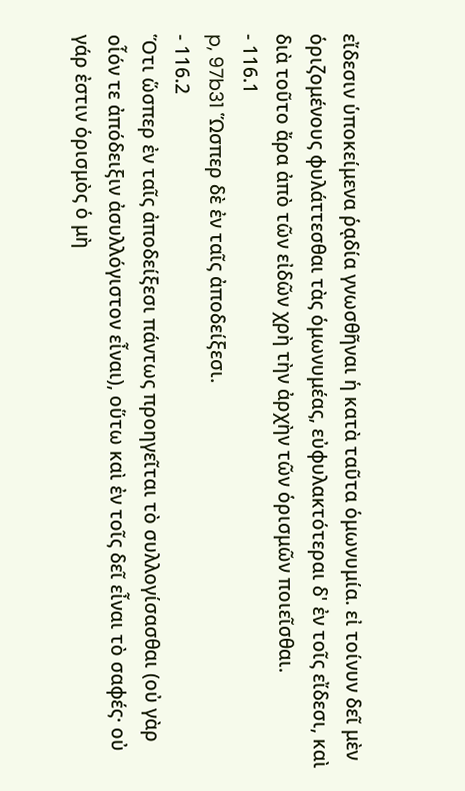εἴδεσιν ὑποκείμενα ῥᾳδία γνωσθῆναι ἡ κατὰ ταῦτα ὁμωνυμία. εἰ τοίνυν δεῖ μὲν ὁριζομένους φυλάττεσθαι τὰς ὁμωνυμέας, εὐφυλακτότεραι δ' ἐν τοῖς εἴδεσι, καὶ διὰ τοῦτο ἄρα ἀπὸ τῶν εἰδῶν χρὴ τὴν ἀρχὴν τῶν ὁρισμῶν ποιεῖσθαι.
- 116.1
p, 97b31 Ὥσπερ δὲ ἐν ταῖς ἀποδείξεσι.
- 116.2
Ὅτι ὥσπερ ἐν ταῖς ἀποδείξεσι πάντως προηγεῖται τὸ συλλογίσασθαι (οὐ γὰρ οἷόν τε ἀπόδειξιν ἀσυλλόγιστον εἶναι), οὕτω καὶ ἐν τοῖς δεῖ εἶναι τὸ σαφές· οὐ γάρ ἐστιν ὁρισμὸς ὁ μὴ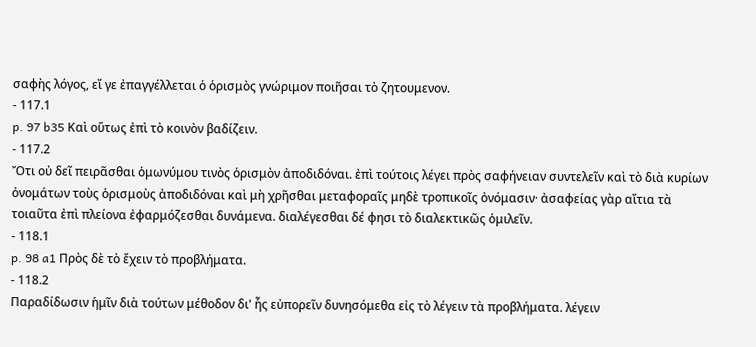σαφὴς λόγος, εἴ γε ἐπαγγέλλεται ὁ ὁρισμὸς γνώριμον ποιῆσαι τὸ ζητουμενον.
- 117.1
p. 97 b35 Καὶ οὕτως ἐπὶ τὸ κοινὸν βαδίζειν.
- 117.2
Ὄτι οὐ δεῖ πειρᾶσθαι ὁμωνύμου τινὸς ὁρισμὸν ἀποδιδόναι. ἐπὶ τούτοις λέγει πρὸς σαφήνειαν συντελεῖν καὶ τὸ διὰ κυρίων ὀνομάτων τοὺς ὁρισμοὺς ἀποδιδόναι καὶ μὴ χρῆσθαι μεταφοραῖς μηδὲ τροπικοῖς ὀνόμασιν· ἀσαφείας γὰρ αἴτια τὰ τοιαῦτα ἐπὶ πλείονα ἐφαρμόζεσθαι δυνάμενα. διαλέγεσθαι δέ φησι τὸ διαλεκτικῶς ὁμιλεῖν.
- 118.1
p. 98 a1 Πρὸς δὲ τὸ ἔχειν τὸ προβλήματα.
- 118.2
Παραδίδωσιν ἡμῖν διὰ τούτων μέθοδον δι' ἧς εὐπορεῖν δυνησόμεθα εἰς τὸ λέγειν τὰ προβλήματα. λέγειν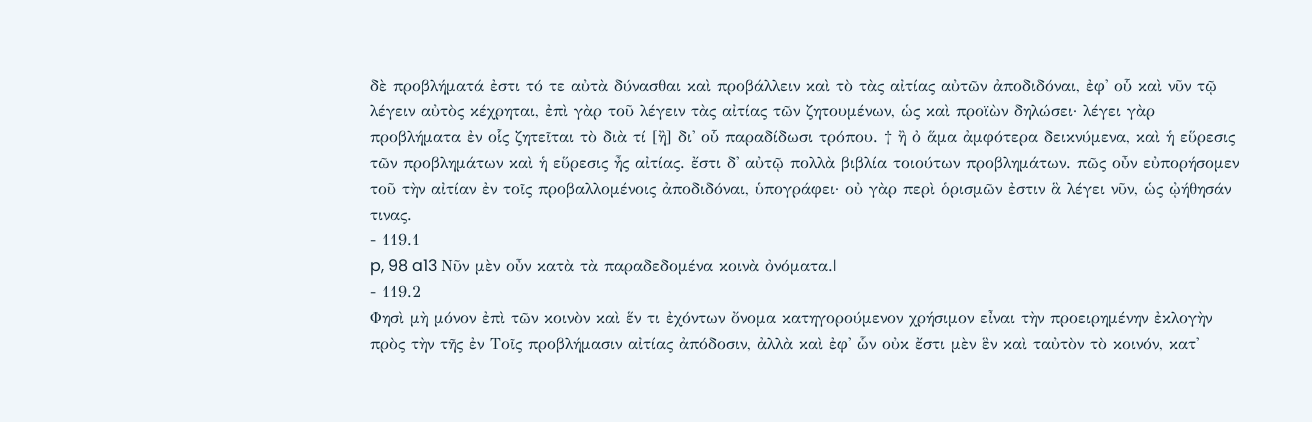δὲ προβλήματά ἐστι τό τε αὐτὰ δύνασθαι καὶ προβάλλειν καὶ τὸ τὰς αἰτίας αὐτῶν ἀποδιδόναι, ἐφ' οὗ καὶ νῦν τῷ λέγειν αὐτὸς κέχρηται, ἐπὶ γὰρ τοῦ λέγειν τὰς αἰτίας τῶν ζητουμένων, ὡς καὶ προϊὼν δηλώσει· λέγει γὰρ προβλήματα ἐν οἷς ζητεῖται τὸ διὰ τί [ἢ] δι' οὗ παραδίδωσι τρόπου. † ἢ ὀ ἅμα ἀμφότερα δεικνύμενα, καὶ ἡ εὕρεσις τῶν προβλημάτων καὶ ἡ εὕρεσις ἦς αἰτίας. ἔστι δ' αὐτῷ πολλὰ βιβλία τοιούτων προβλημάτων. πῶς οὖν εὐπορήσομεν τοῦ τὴν αἰτίαν ἐν τοῖς προβαλλομένοις ἀποδιδόναι, ὑπογράφει· οὐ γὰρ περὶ ὁρισμῶν ἐστιν ἃ λέγει νῦν, ὡς ᾠήθησάν τινας.
- 119.1
p, 98 a13 Νῦν μὲν οὖν κατὰ τὰ παραδεδομένα κοινὰ ὀνόματα.|
- 119.2
Φησὶ μὴ μόνον ἐπὶ τῶν κοινὸν καὶ ἕν τι ἐχόντων ὄνομα κατηγορούμενον χρήσιμον εἶναι τὴν προειρημένην ἐκλογὴν πρὸς τὴν τῆς ἐν Τοῖς προβλήμασιν αἰτίας ἀπόδοσιν, ἀλλὰ καὶ ἐφ' ὧν οὐκ ἔστι μὲν ἓν καὶ ταὐτὸν τὸ κοινόν, κατ'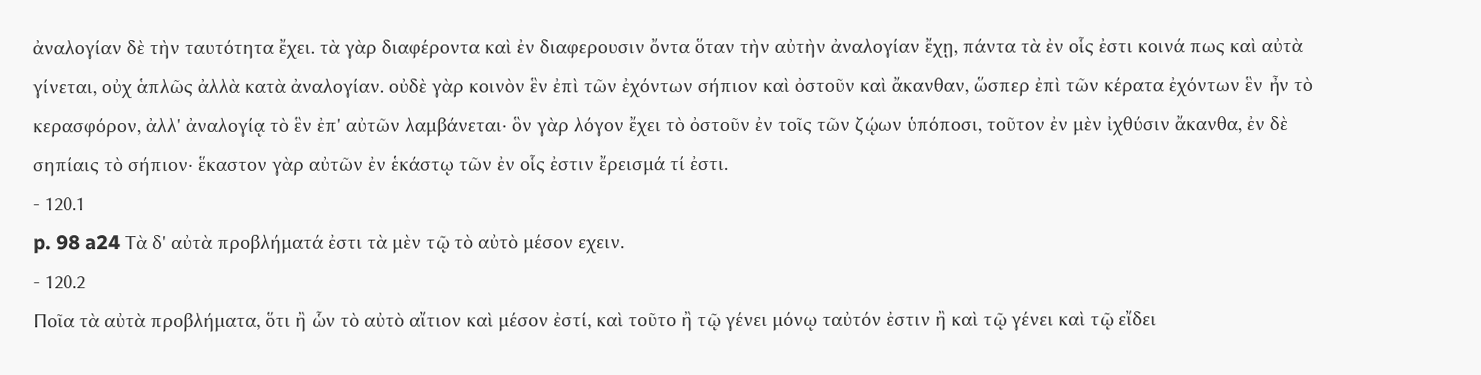ἀναλογίαν δὲ τὴν ταυτότητα ἔχει. τὰ γὰρ διαφέροντα καὶ ἐν διαφερουσιν ὄντα ὅταν τὴν αὐτὴν ἀναλογίαν ἔχῃ, πάντα τὰ ἐν οἷς ἐστι κοινά πως καὶ αὐτὰ γίνεται, οὐχ ἁπλῶς ἀλλὰ κατὰ ἀναλογίαν. οὐδὲ γὰρ κοινὸν ἓν ἐπὶ τῶν ἐχόντων σήπιον καὶ ὀστοῦν καὶ ἄκανθαν, ὥσπερ ἐπὶ τῶν κέρατα ἐχόντων ἓν ἦν τὸ κερασφόρον, ἀλλ' ἀναλογίᾳ τὸ ἓν ἐπ' αὐτῶν λαμβάνεται· ὃν γὰρ λόγον ἔχει τὸ ὀστοῦν ἐν τοῖς τῶν ζῴων ὑπόποσι, τοῦτον ἐν μὲν ἰχθύσιν ἄκανθα, ἐν δὲ σηπίαις τὸ σήπιον· ἕκαστον γὰρ αὐτῶν ἐν ἑκάστῳ τῶν ἐν οἷς ἐστιν ἔρεισμά τί ἐστι.
- 120.1
p. 98 a24 Τὰ δ' αὐτὰ προβλήματά ἐστι τὰ μὲν τῷ τὸ αὐτὸ μέσον εχειν.
- 120.2
Ποῖα τὰ αὐτὰ προβλήματα, ὅτι ἢ ὧν τὸ αὐτὸ αἴτιον καὶ μέσον ἐστί, καὶ τοῦτο ἢ τῷ γένει μόνῳ ταὐτόν ἐστιν ἢ καὶ τῷ γένει καὶ τῷ εἴδει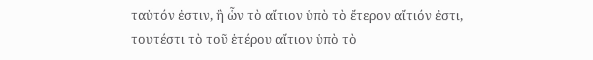ταὐτόν ἐστιν, ἢ ὧν τὸ αἴτιον ὑπὸ τὸ ἔτερον αἴτιόν ἐστι, τουτέστι τὸ τοῦ ἑτέρου αἴτιον ὑπὸ τὸ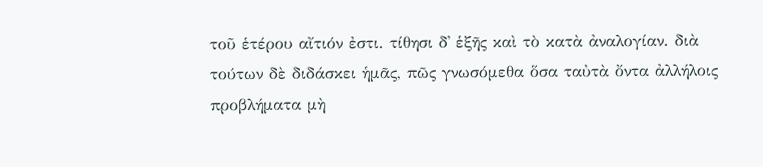τοῦ ἑτέρου αἴτιόν ἐστι. τίθησι δ᾿ ἑξῆς καὶ τὸ κατὰ ἀναλογίαν. διὰ τούτων δὲ διδάσκει ἡμᾶς, πῶς γνωσόμεθα ὅσα ταὐτὰ ὄντα ἀλλήλοις προβλήματα μὴ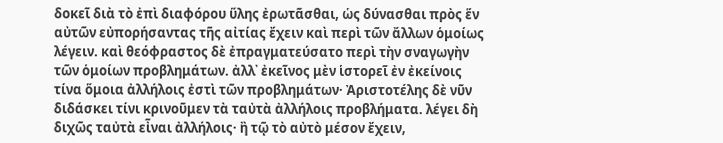δοκεῖ διὰ τὸ ἐπὶ διαφόρου ὕλης ἐρωτᾶσθαι, ὡς δύνασθαι πρὸς ἕν αὐτῶν εὐπορήσαντας τῆς αἰτίας ἔχειν καὶ περὶ τῶν ἄλλων ὁμοίως λέγειν. καὶ θεόφραστος δὲ ἐπραγματεύσατο περὶ τὴν σναγωγὴν τῶν ὁμοίων προβλημάτων. ἀλλ᾿ ἐκεῖνος μὲν ἱστορεῖ ἐν ἐκείνοις τίνα ὅμοια ἀλλήλοις ἐστὶ τῶν προβλημάτων· Ἀριστοτέλης δὲ νῦν διδάσκει τίνι κρινοῦμεν τὰ ταὐτὰ ἀλλήλοις προβλήματα. λέγει δὴ διχῶς ταὐτὰ εἶναι ἀλλήλοις· ἢ τῷ τὸ αὐτὸ μέσον ἔχειν,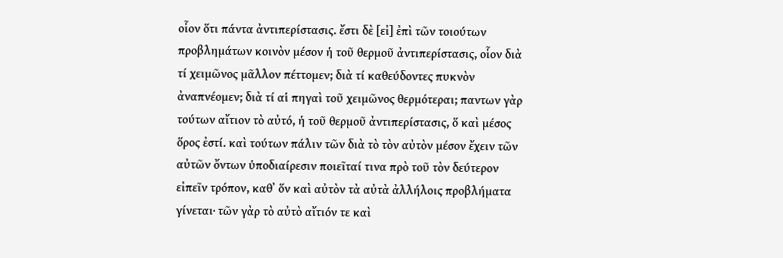οἷον ὅτι πάντα ἀντιπερίστασις. ἔστι δὲ [εἰ] ἐπὶ τῶν τοιούτων προβλημάτων κοινὸν μέσον ἡ τοῦ θερμοῦ ἀντιπερίστασις, οἷον διὰ τί χειμῶνος μᾶλλον πέττομεν; διὰ τί καθεύδοντες πυκνὸν ἀναπνέομεν; διὰ τί αἱ πηγαὶ τοῦ χειμῶνος θερμότεραι; παντων γὰρ τούτων αἴτιον τὸ αὐτό, ἡ τοῦ θερμοῦ ἀντιπερίστασις, ὅ καὶ μέσος ὅρος ἐστί. καὶ τούτων πάλιν τῶν διὰ τὸ τὸν αὐτὸν μέσον ἔχειν τῶν αὐτῶν ὄντων ὑποδιαίρεσιν ποιεῖταί τινα πρὸ τοῦ τὸν δεύτερον εἰπεῖν τρόπον, καθ᾿ ὅν καὶ αὐτὸν τὰ αὐτὰ ἀλλήλοις προβλήματα γίνεται· τῶν γὰρ τὸ αὐτὸ αἴτιόν τε καὶ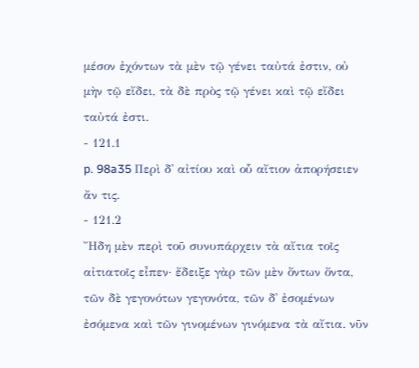μέσον ἐχόντων τὰ μὲν τῷ γένει ταὐτά ἐστιν, οὐ μὴν τῷ εἴδει, τὰ δὲ πρὸς τῷ γένει καὶ τῷ εἴδει ταὐτά ἐστι.
- 121.1
p. 98a35 Περὶ δ᾿ αἰτίου καὶ οὗ αἴτιον ἀπορήσειεν ἄν τις.
- 121.2
Ἤδη μὲν περὶ τοῦ συνυπάρχειν τὰ αἴτια τοῖς αἰτιατοῖς εἶπεν· ἔδειξε γὰρ τῶν μὲν ὄντων ὄντα, τῶν δὲ γεγονότων γεγονότα, τῶν δ᾿ ἐσομένων ἐσόμενα καὶ τῶν γινομένων γινόμενα τὰ αἴτια. νῦν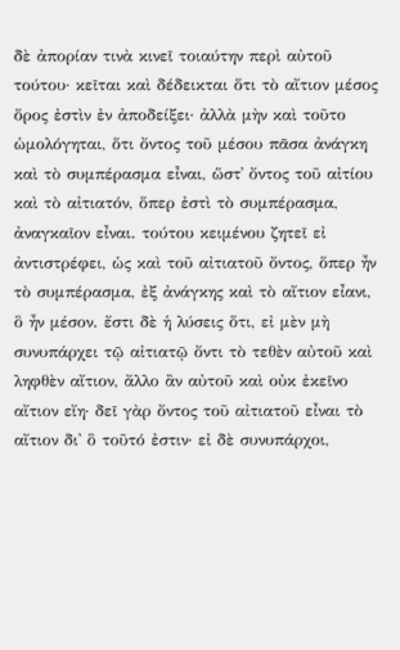δὲ ἀπορίαν τινὰ κινεῖ τοιαύτην περὶ αὐτοῦ τούτου· κεῖται καὶ δέδεικται ὅτι τὸ αἴτιον μέσος ὅρος ἐστὶν ἐν ἀποδείξει· ἀλλὰ μὴν καὶ τοῦτο ὡμολόγηται, ὅτι ὄντος τοῦ μέσου πᾶσα ἀνάγκη καὶ τὸ συμπέρασμα εἶναι, ὥστ᾿ ὄντος τοῦ αἰτίου καὶ τὸ αἰτιατόν, ὅπερ ἐστὶ τὸ συμπέρασμα, ἀναγκαῖον εἶναι. τούτου κειμένου ζητεῖ εἰ ἀντιστρέφει, ὡς καὶ τοῦ αἰτιατοῦ ὄντος, ὅπερ ἦν τὸ συμπέρασμα, ἐξ ἀνάγκης καὶ τὸ αἴτιον εἶανι, ὃ ἦν μέσον. ἔστι δὲ ἡ λύσεις ὅτι, εἰ μὲν μὴ συνυπάρχει τῷ αἰτιατῷ ὄντι τὸ τεθὲν αὐτοῦ καὶ ληφθὲν αἴτιον, ἄλλο ἂν αὐτοῦ καὶ οὐκ ἐκεῖνο αἴτιον εἴη· δεῖ γὰρ ὄντος τοῦ αἰτιατοῦ εἶναι τὸ αἴτιον δι' ὃ τοῦτό ἐστιν· εἰ δὲ συνυπάρχοι,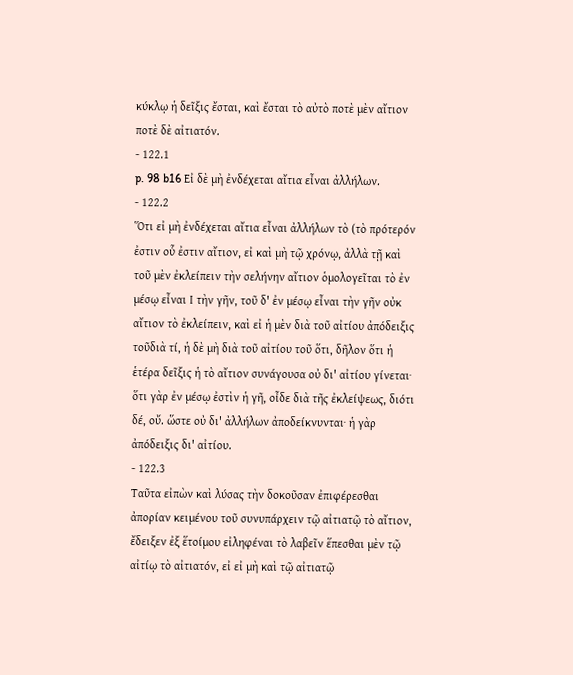κύκλῳ ἡ δεῖξις ἔσται, καὶ ἔσται τὸ αὐτὸ ποτὲ μὲν αἴτιον ποτὲ δὲ αἰτιατόν.
- 122.1
p. 98 b16 Εἰ δὲ μὴ ἐνδέχεται αἴτια εἶναι ἀλλήλων.
- 122.2
Ὅτι εἰ μὴ ἐνδέχεται αἴτια εἶναι ἀλλήλων τὸ (τὸ πρότερόν ἐστιν οὗ ἐστιν αἴτιον, εἰ καὶ μὴ τῷ χρόνῳ, ἀλλὰ τῇ καὶ τοῦ μὲν ἐκλείπειν τὴν σελήνην αἴτιον ὁμολογεῖται τὸ ἐν μέσῳ εἶναι Ι τὴν γῆν, τοῦ δ' ἐν μέσῳ εἶναι τὴν γῆν οὐκ αἴτιον τὸ ἐκλείπειν, καὶ εἰ ἡ μὲν διὰ τοῦ αἰτίου ἀπόδειξις τοῦδιὰ τί, ἡ δὲ μὴ διὰ τοῦ αἰτίου τοῦ ὅτι, δῆλον ὅτι ἡ ἑτέρα δεῖξις ἡ τὸ αἴτιον συνάγουσα οὐ δι' αἰτίου γίνεται· ὅτι γὰρ ἐν μέσῳ ἐστὶν ἡ γῆ, οἶδε διὰ τῆς ἐκλείψεως, διότι δέ, οὔ. ὥστε οὐ δι' ἀλλήλων ἀποδείκνυνται· ἡ γὰρ ἀπόδειξις δι' αἰτίου.
- 122.3
Ταῦτα εἰπὼν καὶ λύσας τὴν δοκοῦσαν ἐπιφέρεσθαι ἀπορίαν κειμένου τοῦ συνυπάρχειν τῷ αἰτιατῷ τὸ αἴτιον, ἔδειξεν ἐξ ἕτοίμου εἰληφέναι τὸ λαβεῖν ἕπεσθαι μὲν τῷ αἰτίῳ τὸ αἰτιατόν, εἰ εἰ μὴ καὶ τῷ αἰτιατῷ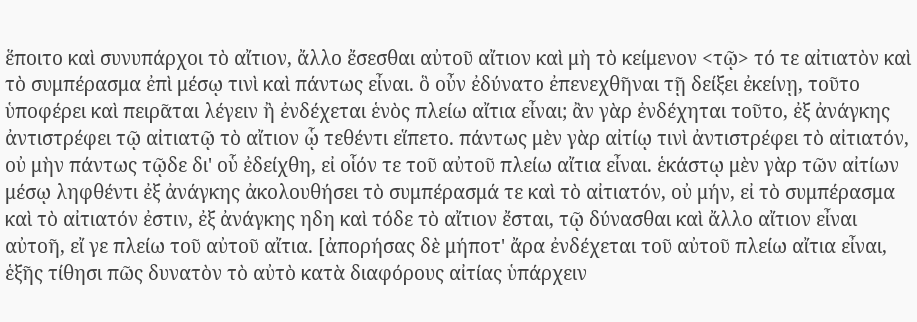ἕποιτο καὶ συνυπάρχοι τὸ αἴτιον, ἄλλο ἔσεσθαι αὐτοῦ αἴτιον καὶ μὴ τὸ κείμενον <τῷ> τό τε αἰτιατὸν καὶ τὸ συμπέρασμα ἐπὶ μέσῳ τινὶ καὶ πάντως εἶναι. ὃ οὖν ἐδύνατο ἐπενεχθῆναι τῇ δείξει ἐκείνῃ, τοῦτο ὑποφέρει καὶ πειρᾶται λέγειν ἢ ἐνδέχεται ἑνὸς πλείω αἴτια εἶναι; ἂν γὰρ ἐνδέχηται τοῦτο, ἐξ ἀνάγκης ἀντιστρέφει τῷ αἰτιατῷ τὸ αἴτιον ᾧ τεθέντι εἵπετο. πάντως μὲν γὰρ αἰτίῳ τινὶ ἀντιστρέφει τὸ αἰτιατόν, οὐ μὴν πάντως τῷδε δι' οὗ ἐδείχθη, εἰ οἷόν τε τοῦ αὐτοῦ πλείω αἴτια εἶναι. ἑκάστῳ μὲν γὰρ τῶν αἰτίων μέσῳ ληφθέντι ἐξ ἀνάγκης ἀκολουθήσει τὸ συμπέρασμά τε καὶ τὸ αἰτιατόν, οὐ μήν, εἰ τὸ συμπέρασμα καὶ τὸ αἰτιατόν ἐστιν, ἐξ ἀνάγκης ηδη καὶ τόδε τὸ αἴτιον ἔσται, τῷ δύνασθαι καὶ ἄλλο αἴτιον εἶναι αὐτοῆ, εἴ γε πλείω τοῦ αὐτοῦ αἴτια. [ἀπορήσας δὲ μήποτ' ἄρα ἐνδέχεται τοῦ αὐτοῦ πλείω αἴτια εἶναι, ἑξῆς τίθησι πῶς δυνατὸν τὸ αὐτὸ κατὰ διαφόρους αἰτίας ὑπάρχειν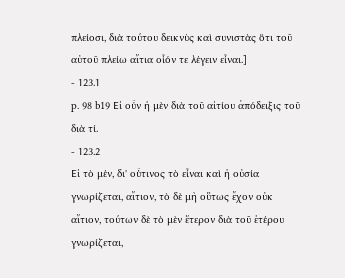πλείοσι, διὰ τούτου δεικνὺς καὶ συνιστὰς ὅτι τοῦ αὐτοῦ πλείω αἴτια οἷόν τε λέγειν εἶναι.]
- 123.1
p. 98 b19 Εἰ οὖν ἡ μὲν διὰ τοῦ αἰτίου ἀπόδειξις τοῦ διὰ τί.
- 123.2
Εἰ τὸ μέν, δι' οὗτινος τὸ εἶναι καὶ ἡ οὐσία γνωρίζεται, αἴτιον, τὸ δὲ μὴ οὕτως ἔχον οὐκ αἴτιον, τούτων δὲ τὸ μὲν ἕτερον διὰ τοῦ ἑτέρου γνωρίζεται,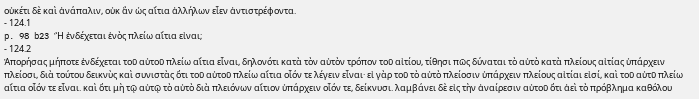οὐκέτι δὲ καὶ ἀνάπαλιν, οὐκ ἂν ὡς αἴτια ἀλλήλων εἶεν ἀντιστρέφοντα.
- 124.1
p. 98 b23 Ἢ ἐνδέχεται ἑνὸς πλείω αἴτια εἰναι;
- 124.2
Ἀπορήσας μήποτε ἐνδέχεται τοῦ αὐτοῦ πλείω αἴτια εἷναι, δηλονότι κατὰ τὸν αὐτὸν τρόπον τοῦ αἰτίου, τίθησι πῶς δύναται τὸ αὐτὸ κατὰ πλείους αἰτίας ὑπάρχειν πλείοσι, διὰ τούτου δεικνὺς καὶ συνιστὰς ὅτι τοῦ αὐτοῦ πλείω αἴτια οἷόν τε λέγειν εἶναι· εἰ γὰρ τοῦ τὸ αὐτὸ πλείοσιν ὑπάρχειν πλείους αἰτίαι εἰσί, καὶ τοῦ αὐτῦ πλείω αἴτια οἷόν τε εἶναι. καὶ ὅτι μὴ τῷ αὐτῷ τὸ αὐτὸ διὰ πλειόνων αἴτιον ὑπάρχειν οἷόν τε, δείκνυσι. λαμβάνει δὲ εἰς τὴν ἀναίρεσιν αὐτοῦ ὅτι ἀεὶ τὸ πρόβλημα καθόλου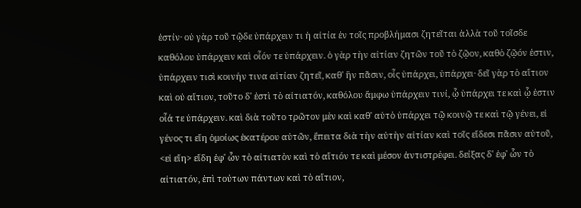ἐστίν· οὐ γὰρ τοῦ τῷδε ὑπάρχειν τι ἡ αἰτία ἐν τοῖς προβλήμασι ζητεῖται ἀλλὰ τοῦ τοῖσδε καθόλου ὑπάρχειν καὶ οἷόν τε ὑπάρχειν. ὁ γὰρ τὴν αἰτίαν ζητῶν τοῦ τὸ ζῷον, καθὸ ζῷόν ἐστιν, ὑπάρχειν τισὶ κοινήν τινα αἰτίαν ζητεῖ, καθ' ἣν πᾶσιν, οἷς ὑπάρχει, ὑπάρχει· δεῖ γὰρ τὸ αἴτιον καὶ οὐ αἴτιον, τοῦτο δ' ἐστὶ τὸ αἰτιατόν, καθόλου ἄμφω ὑπάρχειν τινί, ᾧ ὑπάρχει τε καὶ ᾧ ἐστιν οἷά τε ὐπάρχειν. καὶ διὰ τοῦτο τρῶτον μὲν καὶ καθ' αὑτὸ ὑπάρχει τῷ κοινῷ τε καὶ τῷ γένει, εἰ γένος τι εἴη ὁμοίως ἑκατέρου αὐτῶν, ἔπειτα διὰ τὴν αὐτὴν αἰτίαν καὶ τοῖς εἴδεσι πᾶσιν αὐτοῦ, <εἰ εἴη> εἴδη ἐφ' ὧν τὸ αἰτιατὸν καὶ τὸ αἴτιόν τε καὶ μέσον ἀντιστρέφει. δείξας δ' ἐφ' ὧν τὸ αἰτιατόν, ἐπὶ τούτων πάντων καὶ τὸ αἴτιον,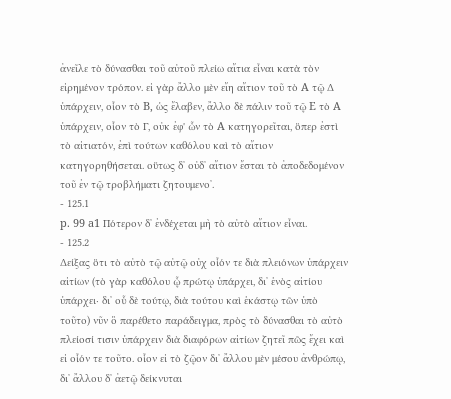ἀνεῖλε τὸ δύνασθαι τοῦ αὐτοῦ πλείω αἴτια εἶναι κατὰ τὸν εἰρημένον τρόπον. εἰ γὰρ ἄλλο μὲν εἴη αἴτιον τοῦ τὸ A τῷ Δ ὑπάρχειν, οἷον τὸ B, ὡς ἔλαβεν, ἄλλο δὲ πάλιν τοῦ τῷ E τὸ A ὑπάρχειν, οἷον τὸ Γ, οὐκ ἐφ' ὧν τὸ A κατηγορεῖται, ὅπερ ἐστὶ τὸ αἰτιατόν, ἐπὶ τούτων καθόλου καὶ τὸ αἴτιον κατηγορηθήσεται. οὕτως δ᾿ οὐδ᾿ αἴτιον ἔσται τὸ ἀποδεδομένον τοῦ ἐν τῷ τροβλήματι ζητουμενο᾿.
- 125.1
p. 99 a1 Πότερον δ᾿ ἐνδέχεται μὴ τὸ αὐτὸ αἴτιον εἶναι.
- 125.2
Δείξας ὅτι τὸ αὐτὸ τῷ αὐτῷ οὐχ οἷόν τε διὰ πλειόνων ὑπάρχειν αἰτίων (τὸ γὰρ καθόλου ᾧ πρώτῳ ὑπάρχει, δι᾿ ἑνὸς αἰτίου ὑπάρχει· δι᾿ οὗ δὲ τούτῳ, διὰ τούτου καὶ ἑκάστῳ τῶν ὑπὸ τοῦτο) νῦν ὃ παρέθετο παράδειγμα, πρὸς τὸ δύνασθαι τὸ αὐτὸ πλείοσί τισιν ὑπάρχειν διὰ διαφόρων αἰτίων ζητεῖ πῶς ἔχει καὶ εἰ οἷόν τε τοῦτο. οἷον εἰ τὸ ζῷον δι᾿ ἄλλου μὲν μέσου ἀνθρώπῳ, δι᾿ ἄλλου δ᾿ ἀετῷ δείκνυται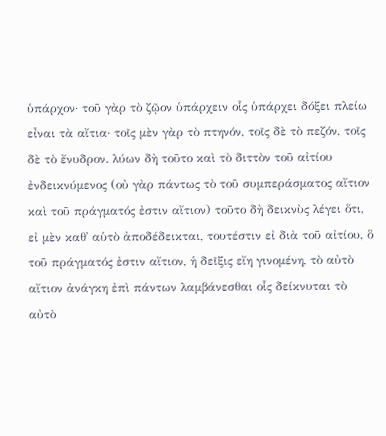ὑπάρχον· τοῦ γὰρ τὸ ζῷον ὑπάρχειν οἷς ὑπάρχει δόξει πλείω εἶναι τὰ αἴτια· τοῖς μὲν γὰρ τὸ πτηνόν, τοῖς δὲ τὸ πεζόν, τοῖς δὲ τὸ ἔνυδρον. λύων δὴ τοῦτο καὶ τὸ διττὸν τοῦ αἰτίου ἐνδεικνύμενος (οὐ γὰρ πάντως τὸ τοῦ συμπεράσματος αἴτιον καὶ τοῦ πράγματός ἐστιν αἴτιον) τοῦτο δὴ δεικνὺς λέγει ὅτι, εἰ μὲν καθ᾿ αὑτὸ ἀποδέδεικται, τουτέστιν εἰ διὰ τοῦ αἰτίου, ὃ τοῦ πράγματός ἐστιν αἴτιον, ἡ δεῖξις εἴη γινομένη, τὸ αὐτὸ αἴτιον ἀνάγκη ἐπὶ πάντων λαμβάνεσθαι οἷς δείκνυται τὸ αὐτὸ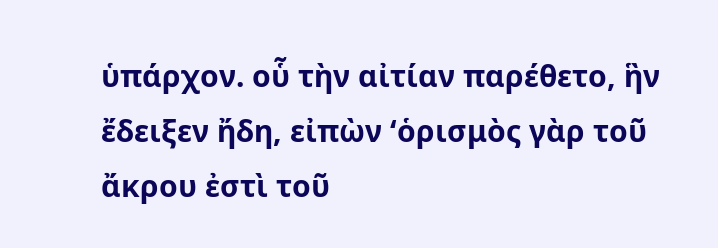ὑπάρχον. οὗ τὴν αἰτίαν παρέθετο, ἣν ἔδειξεν ἤδη, εἰπὼν ‘ὁρισμὸς γὰρ τοῦ ἄκρου ἐστὶ τοῦ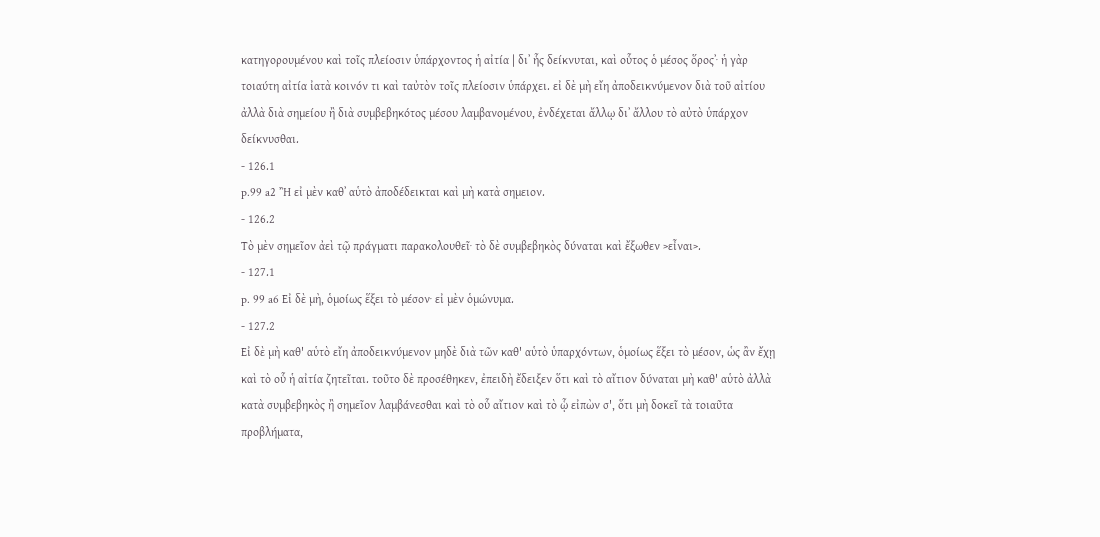κατηγορουμένου καὶ τοῖς πλείοσιν ὑπάρχοντος ἡ αἰτία | δι᾿ ἧς δείκνυται, καὶ οὗτος ὁ μέσος ὅρος᾿· ἡ γὰρ τοιαύτη αἰτία ἰατὰ κοινόν τι καὶ ταὐτὸν τοῖς πλείοσιν ὑπάρχει. εἰ δὲ μὴ εἴη ἀποδεικνύμενον διὰ τοῦ αἰτίου ἀλλὰ διὰ σημείου ἢ διὰ συμβεβηκότος μέσου λαμβανομένου, ἐνδέχεται ἄλλῳ δι᾿ ἄλλου τὸ αὐτὸ ὑπάρχον δείκνυσθαι.
- 126.1
p.99 a2 Ἢ εἰ μὲν καθ᾿ αὑτὸ ἀποδέδεικται καὶ μὴ κατὰ σημειον.
- 126.2
Τὸ μὲν σημεῖον ἀεὶ τῷ πράγματι παρακολουθεῖ· τὸ δὲ συμβεβηκὸς δύναται καὶ ἔξωθεν >εἶναι>.
- 127.1
p. 99 a6 Εἰ δὲ μὴ, ὁμοίως ἕξει τὸ μέσον· εἰ μὲν ὁμώνυμα.
- 127.2
Εἰ δὲ μὴ καθ' αὑτὸ εἴη ἀποδεικνύμενον μηδὲ διὰ τῶν καθ' αὑτὸ ὑπαρχόντων, ὁμοίως ἕξει τὸ μέσον, ὡς ἂν ἔχῃ καὶ τὸ οὗ ἡ αἰτία ζητεῖται. τοῦτο δὲ προσέθηκεν, ἐπειδὴ ἔδειξεν ὅτι καὶ τὸ αἴτιον δύναται μὴ καθ' αὑτὸ ἀλλὰ κατὰ συμβεβηκὸς ἢ σημεῖον λαμβάνεσθαι καὶ τὸ οὗ αἴτιον καὶ τὸ ᾧ εἰπὼν σ', ὅτι μὴ δοκεῖ τὰ τοιαῦτα προβλήματα,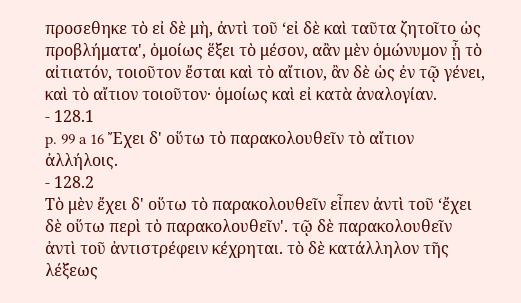προσεθηκε τὸ εἰ δὲ μὴ, ἀντὶ τοῦ ‘εἰ δὲ καὶ ταῦτα ζητοῖτο ὡς προβλήματα', ὁμοίως ἕξει τὸ μέσον, αἂν μὲν ὁμώνυμον ᾖ τὸ αἰτιατόν, τοιοῦτον ἔσται καὶ τὸ αἴτιον, ἂν δὲ ὡς ἐν τῷ γένει, καὶ τὸ αἴτιον τοιοῦτον· ὁμοίως καὶ εἰ κατὰ ἀναλογίαν.
- 128.1
p. 99 a 16 Ἔχει δ' οὕτω τὸ παρακολουθεῖν τὸ αἴτιον ἀλλήλοις.
- 128.2
Τὸ μὲν ἔχει δ' οὕτω τὸ παρακολουθεῖν εἶπεν ἀντὶ τοῦ ‘ἔχει δὲ οὕτω περὶ τὸ παρακολουθεῖν'. τῷ δὲ παρακολουθεῖν ἀντὶ τοῦ ἀντιστρέφειν κέχρηται. τὸ δὲ κατάλληλον τῆς λέξεως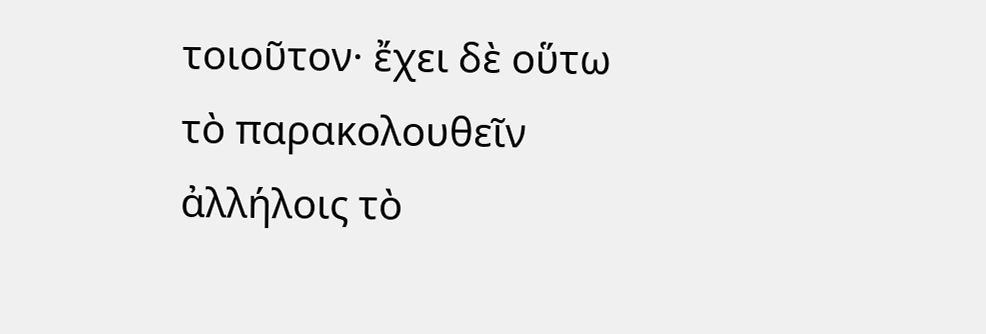τοιοῦτον· ἔχει δὲ οὕτω τὸ παρακολουθεῖν ἀλλήλοις τὸ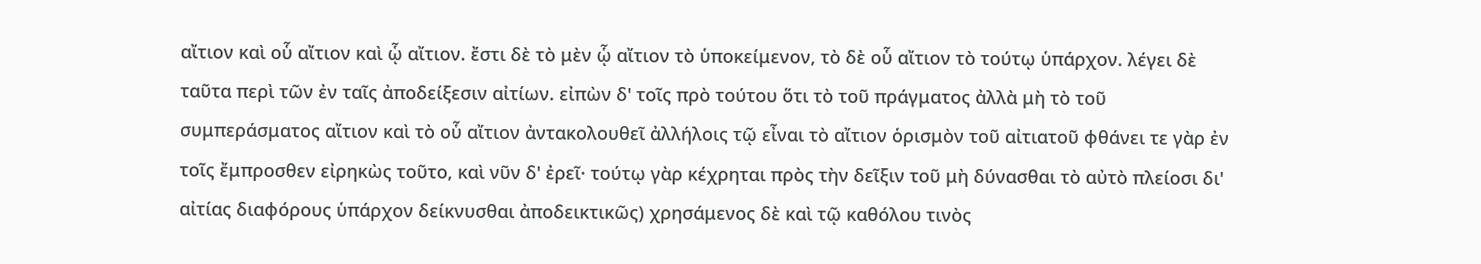αἴτιον καὶ οὗ αἴτιον καὶ ᾧ αἴτιον. ἔστι δὲ τὸ μὲν ᾧ αἴτιον τὸ ὑποκείμενον, τὸ δὲ οὗ αἴτιον τὸ τούτῳ ὑπάρχον. λέγει δὲ ταῦτα περὶ τῶν ἐν ταῖς ἀποδείξεσιν αἰτίων. εἰπὼν δ' τοῖς πρὸ τούτου ὅτι τὸ τοῦ πράγματος ἀλλὰ μὴ τὸ τοῦ συμπεράσματος αἴτιον καὶ τὸ οὗ αἴτιον ἀντακολουθεῖ ἀλλήλοις τῷ εἶναι τὸ αἴτιον ὁρισμὸν τοῦ αἰτιατοῦ φθάνει τε γὰρ ἐν τοῖς ἔμπροσθεν εἰρηκὼς τοῦτο, καὶ νῦν δ' ἐρεῖ· τούτῳ γὰρ κέχρηται πρὸς τὴν δεῖξιν τοῦ μὴ δύνασθαι τὸ αὐτὸ πλείοσι δι' αἰτίας διαφόρους ὑπάρχον δείκνυσθαι ἀποδεικτικῶς) χρησάμενος δὲ καὶ τῷ καθόλου τινὸς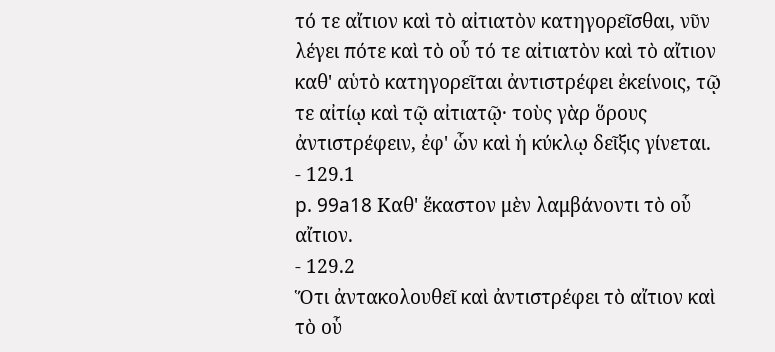τό τε αἴτιον καὶ τὸ αἰτιατὸν κατηγορεῖσθαι, νῦν λέγει πότε καὶ τὸ οὗ τό τε αἰτιατὸν καὶ τὸ αἴτιον καθ' αὑτὸ κατηγορεῖται ἀντιστρέφει ἐκείνοις, τῷ τε αἰτίῳ καὶ τῷ αἰτιατῷ· τοὺς γὰρ ὅρους ἀντιστρέφειν, ἐφ' ὧν καὶ ἡ κύκλῳ δεῖξις γίνεται.
- 129.1
p. 99a18 Καθ' ἕκαστον μὲν λαμβάνοντι τὸ οὗ αἴτιον.
- 129.2
Ὅτι ἀντακολουθεῖ καὶ ἀντιστρέφει τὸ αἴτιον καὶ τὸ οὗ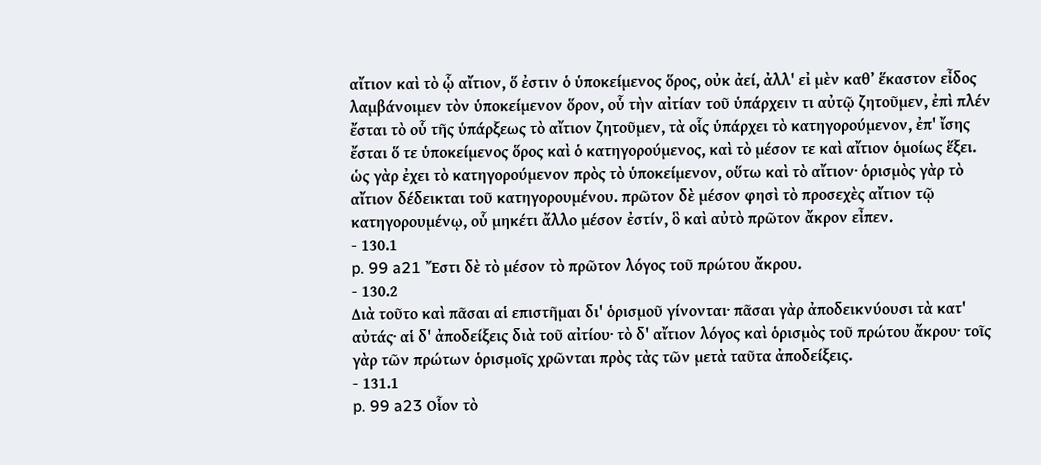αἴτιον καὶ τὸ ᾧ αἴτιον, ὅ ἐστιν ὁ ὑποκείμενος ὅρος, οὐκ ἀεί, ἀλλ' εἰ μὲν καθ’ ἕκαστον εἶδος λαμβάνοιμεν τὸν ὑποκείμενον ὅρον, οὗ τὴν αἰτίαν τοῦ ὑπάρχειν τι αὐτῷ ζητοῦμεν, ἐπὶ πλέν ἔσται τὸ οὗ τῆς ὑπάρξεως τὸ αἴτιον ζητοῦμεν, τὰ οἷς ὑπάρχει τὸ κατηγορούμενον, ἐπ' ἴσης ἔσται ὅ τε ὑποκείμενος ὅρος καὶ ὁ κατηγορούμενος, καὶ τὸ μέσον τε καὶ αἴτιον ὁμοίως ἕξει. ὡς γὰρ ἐχει τὸ κατηγορούμενον πρὸς τὸ ὑποκείμενον, οὕτω καὶ τὸ αἴτιον· ὁρισμὸς γὰρ τὸ αἴτιον δέδεικται τοῦ κατηγορουμένου. πρῶτον δὲ μέσον φησὶ τὸ προσεχὲς αἴτιον τῷ κατηγορουμένῳ, οὗ μηκέτι ἄλλο μέσον ἐστίν, ὃ καὶ αὐτὸ πρῶτον ἄκρον εἶπεν.
- 130.1
p. 99 a21 Ἔστι δὲ τὸ μέσον τὸ πρῶτον λόγος τοῦ πρώτου ἄκρου.
- 130.2
Διὰ τοῦτο καὶ πᾶσαι αἱ επιστῆμαι δι' ὁρισμοῦ γίνονται· πᾶσαι γὰρ ἀποδεικνύουσι τὰ κατ' αὐτάς· αἱ δ' ἀποδείξεις διὰ τοῦ αἰτίου· τὸ δ' αἴτιον λόγος καὶ ὁρισμὸς τοῦ πρώτου ἄκρου· τοῖς γὰρ τῶν πρώτων ὁρισμοῖς χρῶνται πρὸς τὰς τῶν μετὰ ταῦτα ἀποδείξεις.
- 131.1
p. 99 a23 Οἷον τὸ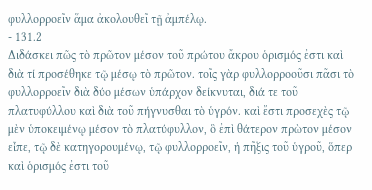φυλλορροεῖν ἅμα ἀκολουθεῖ τῇ ἀμπέλῳ.
- 131.2
Διδάσκει πῶς τὸ πρῶτον μέσον τοῦ πρώτου ἄκρου ὁρισμός ἐστι καὶ διὰ τί προσέθηκε τῷ μέσῳ τὸ πρῶτον. τοῖς γὰρ φυλλορροοῦσι πᾶσι τὸ φυλλορροεῖν διὰ δύο μέσων ὑπάρχον δείκνυται, διά τε τοῦ πλατυφύλλου καὶ διὰ τοῦ πήγνυσθαι τὸ ὑγρόν. καὶ ἔστι προσεχὲς τῷ μὲν ὑποκειμένῳ μέσον τὸ πλατύφυλλον, ὃ ἐπὶ θάτερον πρὼτον μέσον εἶπε, τῷ δὲ κατηγορουμένῳ, τῷ φυλλορροεῖν, ἡ πῆξις τοῦ ὑγροῦ, ὅπερ καὶ ὁρισμός ἐστι τοῦ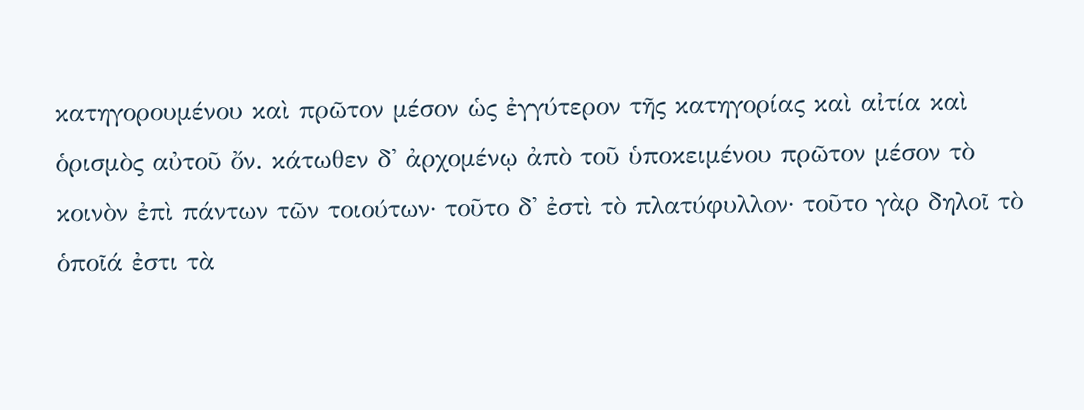κατηγορουμένου καὶ πρῶτον μέσον ὡς ἐγγύτερον τῆς κατηγορίας καὶ αἰτία καὶ ὁρισμὸς αὐτοῦ ὄν. κάτωθεν δ' ἀρχομένῳ ἀπὸ τοῦ ὑποκειμένου πρῶτον μέσον τὸ κοινὸν ἐπὶ πάντων τῶν τοιούτων· τοῦτο δ' ἐστὶ τὸ πλατύφυλλον· τοῦτο γὰρ δηλοῖ τὸ ὁποῖά ἐστι τὰ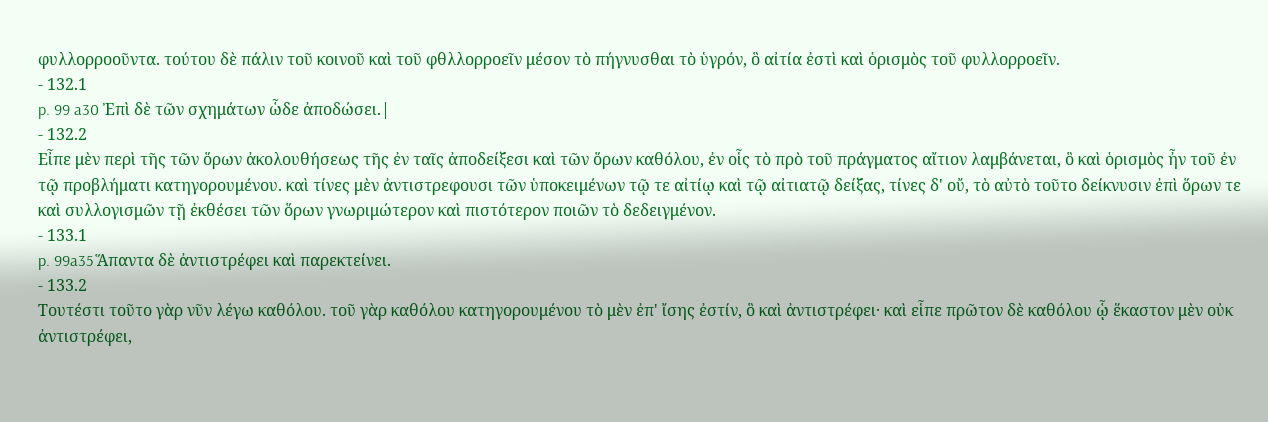φυλλορροοῦντα. τούτου δὲ πάλιν τοῦ κοινοῦ καὶ τοῦ φθλλορροεῖν μέσον τὸ πήγνυσθαι τὸ ὑγρόν, ὃ αἰτία ἐστὶ καὶ ὁρισμὸς τοῦ φυλλορροεῖν.
- 132.1
p. 99 a30 Ἐπὶ δὲ τῶν σχημάτων ὧδε ἀποδώσει.|
- 132.2
Εἶπε μὲν περὶ τῆς τῶν ὅρων ἀκολουθήσεως τῆς ἐν ταῖς ἀποδείξεσι καὶ τῶν ὅρων καθόλου, ἐν οἷς τὸ πρὸ τοῦ πράγματος αἴτιον λαμβάνεται, ὃ καὶ ὁρισμὸς ἦν τοῦ ἐν τῷ προβλήματι κατηγορουμένου. καὶ τίνες μὲν ἀντιστρεφουσι τῶν ὑποκειμένων τῷ τε αἰτίῳ καὶ τῷ αἰτιατῷ δείξας, τίνες δ' οὔ, τὸ αὐτὸ τοῦτο δείκνυσιν ἐπὶ ὅρων τε καὶ συλλογισμῶν τῇ ἐκθέσει τῶν ὅρων γνωριμώτερον καὶ πιστότερον ποιῶν τὸ δεδειγμένον.
- 133.1
p. 99a35 Ἅπαντα δὲ ἀντιστρέφει καὶ παρεκτείνει.
- 133.2
Τουτέστι τοῦτο γὰρ νῦν λέγω καθόλου. τοῦ γὰρ καθόλου κατηγορουμένου τὸ μὲν ἐπ' ἴσης ἐστίν, ὃ καὶ ἀντιστρέφει· καὶ εἷπε πρῶτον δὲ καθόλου ᾧ ἕκαστον μὲν οὐκ ἀντιστρέφει,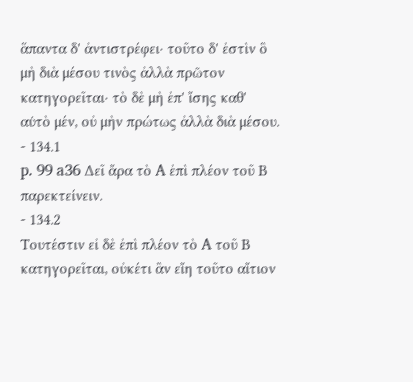ἅπαντα δ' ἀντιστρέφει· τοῦτο δ' ἐστὶν ὃ μὴ διὰ μέσου τινὸς ἀλλὰ πρῶτον κατηγορεῖται· τὸ δὲ μὴ ἐπ' ἴσης καθ' αὑτὸ μέν, οὐ μὴν πρώτως ἀλλὰ διὰ μέσου.
- 134.1
p. 99 a36 Δεῖ ἄρα τὸ A ἐπὶ πλέον τοῦ Β παρεκτείνειν.
- 134.2
Τουτέστιν εἰ δὲ ἐπὶ πλέον τὸ A τοῦ Β κατηγορεῖται, οὐκέτι ἂν εἴη τοῦτο αἴτιον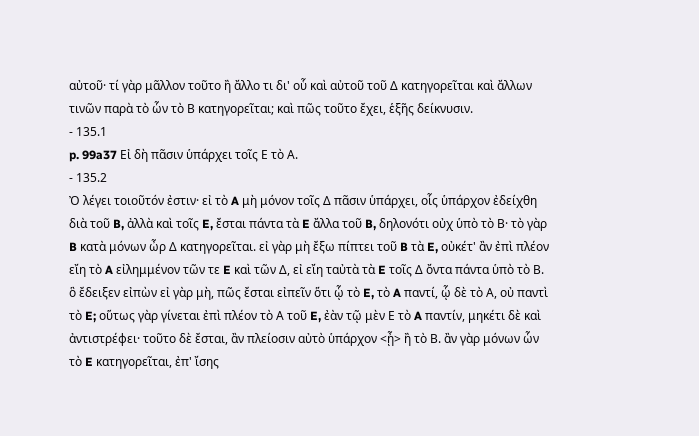αὐτοῦ· τί γὰρ μᾶλλον τοῦτο ἢ ἄλλο τι δι' οὗ καὶ αὐτοῦ τοῦ Δ κατηγορεῖται καὶ ἄλλων τινῶν παρὰ τὸ ὧν τὸ Β κατηγορεῖται; καὶ πῶς τοῦτο ἔχει, ἑξῆς δείκνυσιν.
- 135.1
p. 99a37 Εἰ δὴ πᾶσιν ὑπάρχει τοῖς Ε τὸ Α.
- 135.2
Ὀ λέγει τοιοῦτόν ἐστιν· εἰ τὸ A μὴ μόνον τοῖς Δ πᾶσιν ὑπάρχει, οἷς ὑπάρχον ἐδείχθη διὰ τοῦ B, ἀλλὰ καὶ τοῖς E, ἔσται πάντα τὰ E ἄλλα τοῦ B, δηλονότι οὐχ ὑπὸ τὸ Β· τὸ γὰρ B κατὰ μόνων ὦρ Δ κατηγορεῖται. εἰ γὰρ μὴ ἔξω πίπτει τοῦ B τὰ E, οὐκέτ' ἂν ἐπὶ πλέον εἴη τὸ A εἰλημμένον τῶν τε E καὶ τῶν Δ, εἰ εἴη ταὐτὰ τὰ E τοῖς Δ ὄντα πάντα ὑπὸ τὸ Β. ὃ ἔδειξεν εἰπὼν εἰ γὰρ μὴ, πῶς ἔσται εἰπεῖν ὅτι ᾧ τὸ E, τὸ A παντί, ᾧ δὲ τὸ Α, οὐ παντὶ τὸ E; οὕτως γὰρ γίνεται ἐπὶ πλέον τὸ Α τοῦ E, ἐὰν τῷ μὲν Ε τὸ A παντίν, μηκέτι δὲ καὶ ἀντιστρέφει· τοῦτο δὲ ἔσται, ἂν πλείοσιν αὐτὸ ὑπάρχον <ᾖ> ἢ τὸ Β. ἂν γὰρ μόνων ὧν τὸ E κατηγορεῖται, ἐπ' ἴσης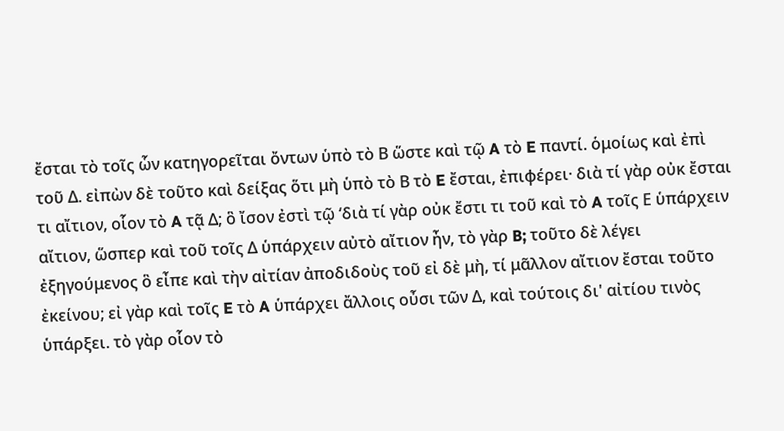ἔσται τὸ τοῖς ὧν κατηγορεῖται ὄντων ὑπὸ τὸ Β ὥστε καὶ τῷ A τὸ E παντί. ὁμοίως καὶ ἐπὶ τοῦ Δ. εἰπὼν δὲ τοῦτο καὶ δείξας ὅτι μὴ ὑπὸ τὸ Β τὸ E ἔσται, ἐπιφέρει· διὰ τί γὰρ οὐκ ἔσται τι αἴτιον, οἷον τὸ A τᾷ Δ; ὃ ἴσον ἐστὶ τῷ ‘διὰ τί γὰρ οὐκ ἔστι τι τοῦ καὶ τὸ A τοῖς Ε ὑπάρχειν αἴτιον, ὥσπερ καὶ τοῦ τοῖς Δ ὑπάρχειν αὐτὸ αἴτιον ἦν, τὸ γὰρ B; τοῦτο δὲ λέγει ἐξηγούμενος ὃ εἶπε καὶ τὴν αἰτίαν ἀποδιδοὺς τοῦ εἰ δὲ μὴ, τί μᾶλλον αἴτιον ἔσται τοῦτο ἐκείνου; εἰ γὰρ καὶ τοῖς E τὸ A ὑπάρχει ἄλλοις οὖσι τῶν Δ, καὶ τούτοις δι' αἰτίου τινὸς ὑπάρξει. τὸ γὰρ οἷον τὸ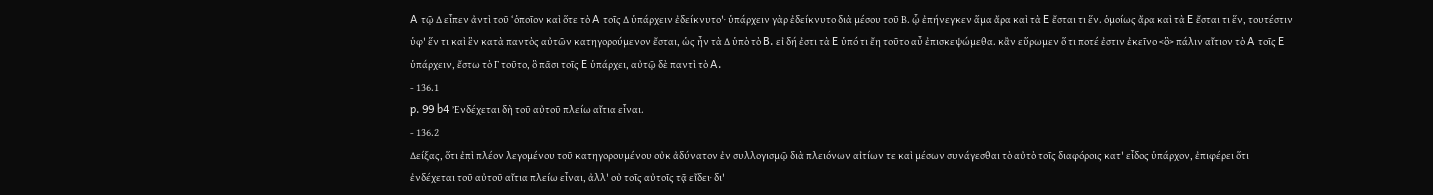A τῷ Δ εἶπεν ἀντὶ τοῦ ‘ὁποῖον καὶ ὅτε τὸ A τοῖς Δ ὑπάρχειν ἐδείκνυτο'· ὑπάρχειν γὰρ ἐδείκνυτο διὰ μέσου τοῦ Β. ᾧ ἐπήνεγκεν ἅμα ἄρα καὶ τὰ E ἔσται τι ἕν. ὁμοίως ἄρα καὶ τὰ E ἔσται τι ἕν, τουτέστιν ὑφ' ἕν τι καὶ ἓν κατὰ παντὸς αὐτῶν κατηγορούμενον ἔσται, ὡς ἦν τὰ Δ ὑπὸ τὸ B. εἰ δή ἐστι τὰ E ὑπό τι ἔη τοῦτο αὖ ἐπισκεψώμεθα. κἂν εὕρωμεν ὅ τι ποτέ ἐστιν ἐκεῖνο <ὃ> πάλιν αἴτιον τὸ A τοῖς E ὑπάρχειν, ἔστω τὸ Γ τοῦτο, ὃ πᾶσι τοῖς E ὑπάρχει, αὐτῷ δὲ παντὶ τὸ A.
- 136.1
p. 99 b4 Ἐνδέχεται δὴ τοῦ αὐτοῦ πλείω αἴτια εἶναι.
- 136.2
Δείξας, ὅτι ἐπὶ πλέον λεγομένου τοῦ κατηγορουμένου οὐκ ἀδύνατον ἐν συλλογισμῷ διὰ πλειόνων αἰτίων τε καὶ μέσων συνάγεσθαι τὸ αὐτὸ τοῖς διαφόροις κατ' εἶδος ὑπάρχον, ἐπιφέρει ὅτι ἐνδέχεται τοῦ αὐτοῦ αἴτια πλείω εἶναι, ἀλλ' οὐ τοῖς αὐτοῖς τᾷ εἴδει· δι'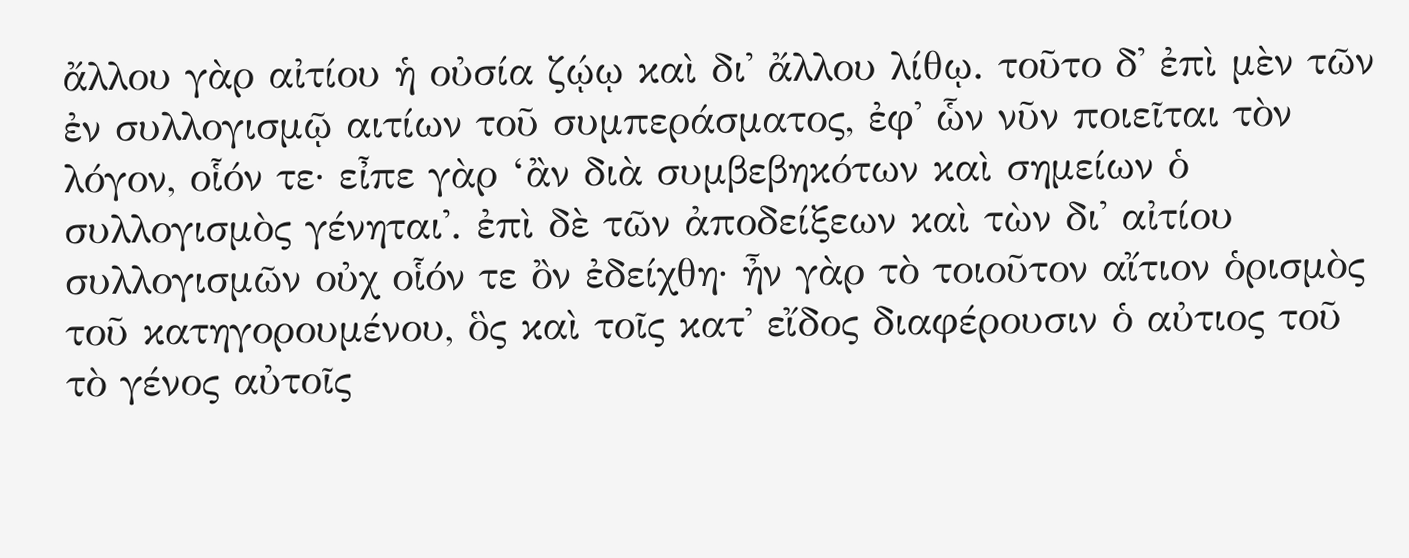ἄλλου γὰρ αἰτίου ἡ οὐσία ζῴῳ καὶ δι' ἄλλου λίθῳ. τοῦτο δ' ἐπὶ μὲν τῶν ἐν συλλογισμῷ αιτίων τοῦ συμπεράσματος, ἐφ' ὧν νῦν ποιεῖται τὸν λόγον, οἷόν τε· εἶπε γὰρ ‘ἂν διὰ συμβεβηκότων καὶ σημείων ὁ συλλογισμὸς γένηται'. ἐπὶ δὲ τῶν ἀποδείξεων καὶ τὼν δι' αἰτίου συλλογισμῶν οὐχ οἷόν τε ὂν ἐδείχθη· ἦν γὰρ τὸ τοιοῦτον αἴτιον ὁρισμὸς τοῦ κατηγορουμένου, ὃς καὶ τοῖς κατ' εἴδος διαφέρουσιν ὁ αὐτιος τοῦ τὸ γένος αὐτοῖς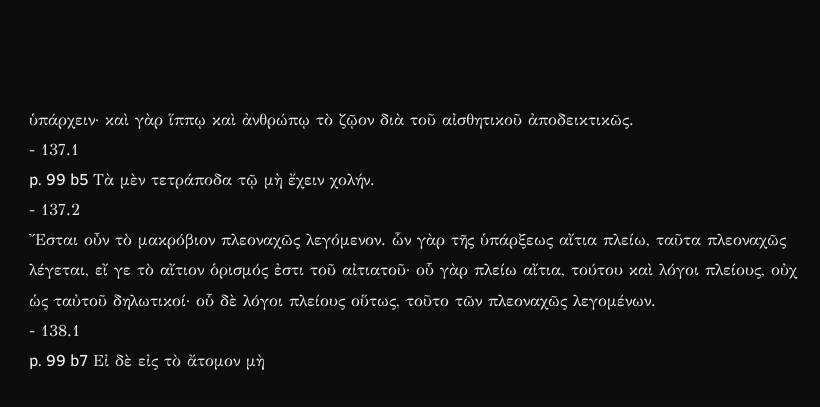ὑπάρχειν· καὶ γὰρ ἵππῳ καὶ ἀνθρώπῳ τὸ ζῷον διὰ τοῦ αἰσθητικοῦ ἀποδεικτικῶς.
- 137.1
p. 99 b5 Τὰ μὲν τετράποδα τῷ μὴ ἔχειν χολήν.
- 137.2
Ἔσται οὖν τὸ μακρόβιον πλεοναχῶς λεγόμενον. ὧν γὰρ τῆς ὑπάρξεως αἴτια πλείω, ταῦτα πλεοναχῶς λέγεται, εἴ γε τὸ αἴτιον ὁρισμός ἐστι τοῦ αἰτιατοῦ· οὗ γὰρ πλείω αἴτια, τούτου καὶ λόγοι πλείους, οὐχ ὡς ταὐτοῦ δηλωτικοί· οὗ δὲ λόγοι πλείους οὕτως, τοῦτο τῶν πλεοναχῶς λεγομένων.
- 138.1
p. 99 b7 Εἰ δὲ εἰς τὸ ἄτομον μὴ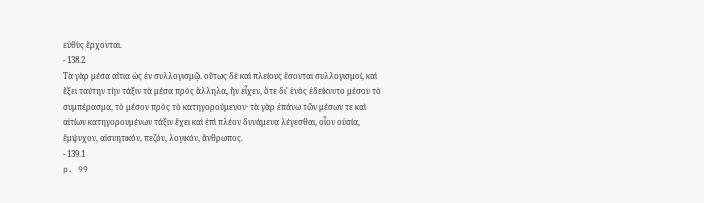εὐθὺς ἔρχονται.
- 138.2
Τὰ γὰρ μέσα αἴτια ὡς ἐν συλλογισμῷ. οὕτως δὲ καὶ πλείους ἔσονται συλλογισμοί, καὶ ἕξει ταύτην τὴν τάξιν τὰ μέσα πρὸς ἄλληλα, ἣν εἶχεν, ὅτε δι' ἑνὸς ἐδείκνυτο μέσου τὸ συμπέρασμα, τὸ μέσον πρὸς τὸ κατηγορούμενον· τὰ γὰρ ἐπάνω τῶν μέσων τε καὶ αἰτίων κατηγορουμένων τάξιν ἔχει καὶ ἐπὶ πλέον δυνάμενα λέγεσθαι, οἷον οὐσία, ἔμψυχον, αἰσυητικόν, πεζόν, λογικόν, ἄνθρωπος.
- 139.1
p. 99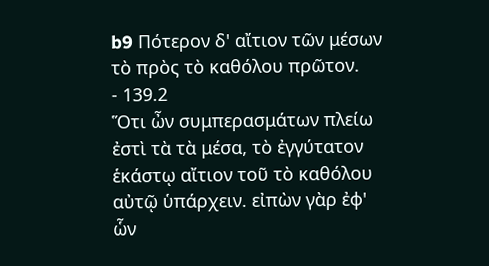b9 Πότερον δ' αἴτιον τῶν μέσων τὸ πρὸς τὸ καθόλου πρῶτον.
- 139.2
Ὅτι ὦν συμπερασμάτων πλείω ἐστὶ τὰ τὰ μέσα, τὸ ἐγγύτατον ἑκάστῳ αἴτιον τοῦ τὸ καθόλου αὐτῷ ὑπάρχειν. εἰπὼν γὰρ ἐφ' ὧν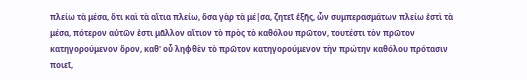πλείω τὰ μέσα, ὅτι καὶ τὰ αἴτια πλείω, ὅσα γὰρ τὰ μέ|σα, ζητεῖ ἑξῆς, ὧν συμπερασμάτων πλείω ἐστὶ τὰ μέσα, πότερον αὐτῶν ἐστι μᾶλλον αἴτιον τὸ πρὸς τὸ καθόλου πρῶτον, τουτέστι τὸν πρῶτον κατηγορούμενον ὅρον, καθ' οὗ ληφθὲν τὸ πρῶτον κατηγορούμενον τὴν πρώτην καθόλου πρότασιν ποιεῖ,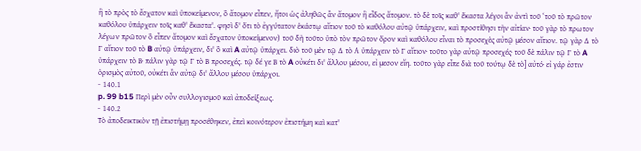ἢ τὸ πρὸς τὸ ἔσχατον καὶ ὑποκείμενον, ὃ ἄτομον εἶπεν, ἤτοι ὡς ἀληθῶς ἂν ἄτομον ἢ εἶδος ἄτομον. τὸ δὲ τοῖς καθ' ἕκαστα λέγοι ἂν ἀντὶ τοῦ ‘τοῦ τὸ πρῶτον καθόλου ὑπάρχειν τοῖς καθ' ἕκαστα'. φησὶ δ' ὅτι τὸ ἐγγύτατον ἑκάστῳ αἴτιον τοῦ τὸ καθόλου αὐτῷ ὑπάρχειν, καὶ προστίθησι τὴν αἰτίαν· τοῦ γὰρ τὸ πρωτον λέγων πρῶτον ὃ εἶπεν ἄτομον καὶ ἔσχατον ὑποκείμενον) τοῦ δὴ τοῦτο ὑπὸ τὸν πρῶτον ὅρον καὶ καθόλου εἶναι τὸ προσεχὲς αὐτῷ μέσον αἴτιον. τῷ γὰρ Δ τὸ Γ αἴτιον τοῦ τὸ B αὐτῷ ὑπάρχειν, δι' ὃ καὶ A αὐτῷ ὑπάρχει. διὸ τοῦ μὲν τῷ Δ τὸ Α ὑπάρχειν τὸ Γ αἴτιον· τοῦτο γὰρ αὐτῷ προσεχές· τοῦ δὲ πάλιν τῷ Γ τὸ A ὑπάρχειν τὸ Β· πάλιν γὰρ τῷ Γ τὸ Β προσεχές. τῷ δέ γε Β τὸ A οὐκέτι δι' ἄλλου μέσου, εἰ μεσον εἴη. τοῦτο γὰρ εἶπε διὰ τοῦ τούτῳ δὲ τὸ] αὐτό· εἰ γάρ ἐστιν ὁρισμὸς αὐτοῦ, οὐκέτι ἂν αὐτῷ δι' ἄλλου μέσου ὑπάρχοι.
- 140.1
p. 99 b15 Περὶ μὲν οὖν συλλογισμοῦ καὶ ἀποδείξεως.
- 140.2
Τὸ ἀποδεικτικὸν τῇ ἐπιστήμῃ προσέθηκεν, ἐπεὶ κοινότερον ἐπιστήμη καὶ κατ'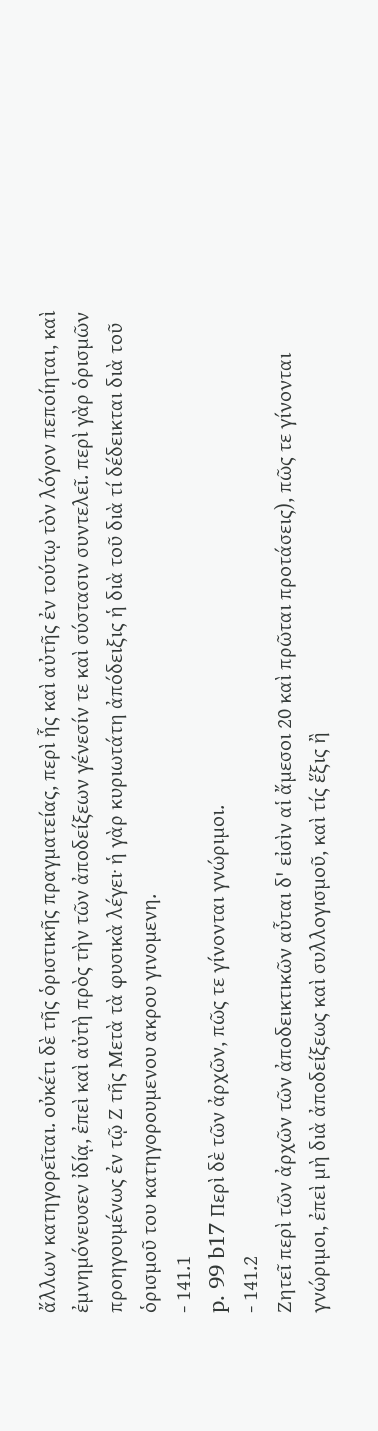ἄλλων κατηγορεῖται. οὐκέτι δὲ τῆς ὁριστικῆς πραγματείας, περὶ ἧς καὶ αὐτῆς ἐν τούτῳ τὸν λόγον πεποίηται, καὶ ἐμνημόνευσεν ἰδίᾳ, ἐπεὶ καὶ αὐτὴ πρὸς τὴν τῶν ἀποδείξεων γένεσίν τε καὶ σύστασιν συντελεῖ. περὶ γὰρ ὁρισμῶν προηγουμένως ἐν τῷ Ζ τῆς Μετὰ τὰ φυσικὰ λέγει· ἡ γὰρ κυριωτάτη ἀπόδειξις ἡ διὰ τοῦ διὰ τί δέδεικται διὰ τοῦ ὁρισμοῦ του κατηγορουμενου ακρου γινομενη.
- 141.1
p. 99 b17 Περὶ δὲ τῶν ἀρχῶν, πῶς τε γίνονται γνώριμοι.
- 141.2
Ζητεῖ περὶ τῶν ἀρχῶν τῶν ἀποδεικτικῶν αὗται δ' εἰσὶν αἱ ἄμεσοι 20 καὶ πρῶται προτάσεις), πῶς τε γίνονται γνώριμοι, ἐπεὶ μὴ διὰ ἀποδείξεως καὶ συλλογισμοῦ, καὶ τίς ἕξις ἢ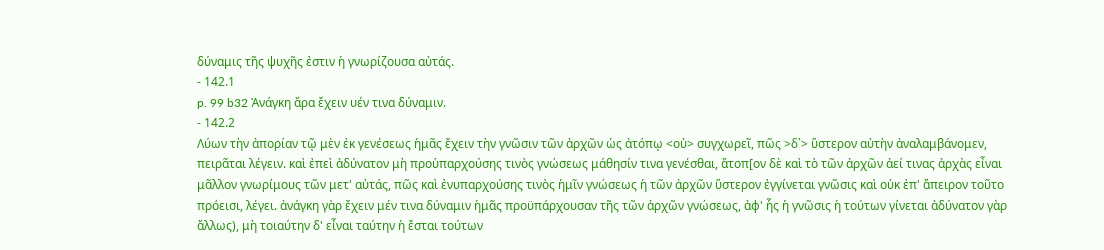δύναμις τῆς ψυχῆς ἐστιν ἡ γνωρίζουσα αὐτάς.
- 142.1
p. 99 b32 Ἀνάγκη ἄρα ἔχειν υέν τινα δύναμιν.
- 142.2
Λύων τὴν ἀπορίαν τῷ μὲν ἐκ γενέσεως ἡμᾶς ἔχειν τὴν γνῶσιν τῶν ἀρχῶν ὡς ἀτόπῳ <οὐ> συγχωρεῖ, πῶς >δ᾿> ὕστερον αὐτὴν ἀναλαμβάνομεν, πειρᾶται λέγειν. καὶ ἐπεὶ ἀδύνατον μὴ προὑπαρχούσης τινὸς γνώσεως μάθησίν τινα γενέσθαι, ἄτοπ[ον δὲ καὶ τὸ τῶν ἀρχῶν ἀεί τινας ἀρχὰς εἶναι μᾶλλον γνωρίμους τῶν μετ' αὐτάς, πῶς καὶ ἐνυπαρχούσης τινὸς ἡμῖν γνώσεως ἡ τῶν ἀρχῶν ὕστερον ἐγγίνεται γνῶσις καὶ οὐκ ἐπ' ἄπειρον τοῦτο πρόεισι, λέγει. ἀνάγκη γὰρ ἔχειν μέν τινα δύναμιν ἡμᾶς προϋπάρχουσαν τῆς τῶν ἀρχῶν γνώσεως, ἀφ' ἧς ἡ γνῶσις ἡ τούτων γίνεται ἀδύνατον γὰρ ἄλλως), μὴ τοιαύτην δ' εἶναι ταύτην ἡ ἔσται τούτων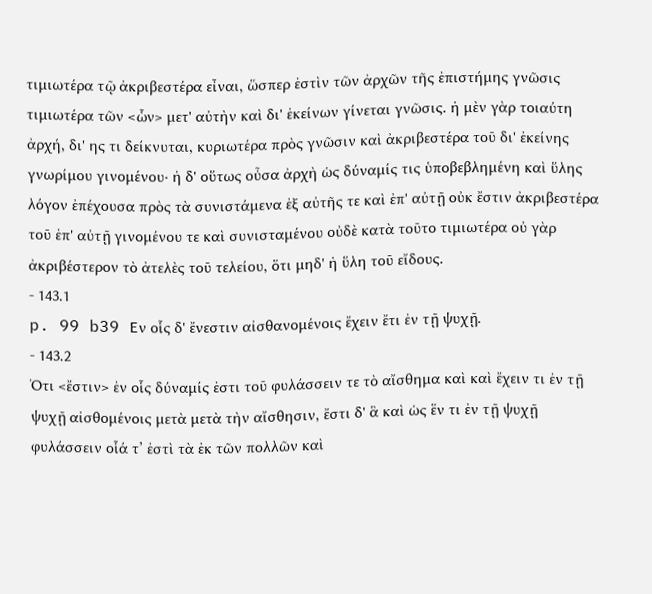τιμιωτέρα τῷ ἀκριβεστέρα εἶναι, ὥσπερ ἐστὶν τῶν ἀρχῶν τῆς ἐπιστήμης γνῶσις τιμιωτέρα τῶν <ὧν> μετ' αὐτὴν καὶ δι' ἐκείνων γίνεται γνῶσις. ἡ μὲν γὰρ τοιαύτη ἀρχή, δι' ης τι δείκνυται, κυριωτέρα πρὸς γνῶσιν καὶ ἀκριβεστέρα τοῦ δι' ἐκείνης γνωρίμου γινομένου· ἡ δ' οὕτως οὖσα ἀρχὴ ὡς δύναμίς τις ὑποβεβλημένη καὶ ὕλης λόγον ἐπέχουσα πρὸς τὰ συνιστάμενα ἐξ αὐτῆς τε καὶ ἐπ' αὐτῇ οὐκ ἔστιν ἀκριβεστέρα τοῦ ἐπ' αὐτῇ γινομένου τε καὶ συνισταμένου οὐδὲ κατὰ τοῦτο τιμιωτέρα οὐ γὰρ ἀκριβέστερον τὸ ἀτελὲς τοῦ τελείου, ὅτι μηδ' ἡ ὕλη τοῦ εἴδους.
- 143.1
p. 99 b39 Εν οἷς δ' ἔνεστιν αἰσθανομένοις ἔχειν ἔτι ἐν τῇ ψυχῇ.
- 143.2
Ὀτι <ἔστιν> ἐν οἷς δύναμίς ἐστι τοῦ φυλάσσειν τε τὸ αἴσθημα καὶ καὶ ἔχειν τι ἐν τῇ ψυχῇ αἰσθομένοις μετὰ μετὰ τὴν αἴσθησιν, ἔστι δ' ἃ καὶ ὡς ἕν τι ἐν τῇ ψυχῇ φυλάσσειν οἷά τ’ ἐστὶ τὰ ἐκ τῶν πολλῶν καὶ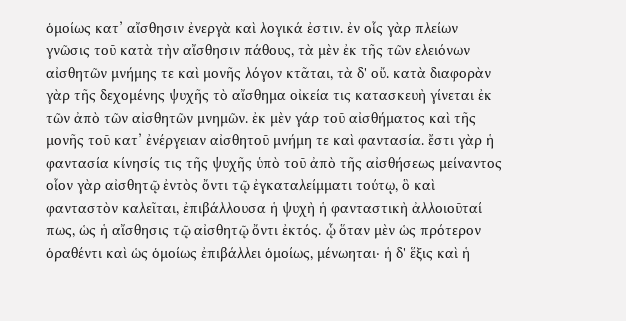ὁμοίως κατ’ αἴσθησιν ἐνεργὰ καὶ λογικά ἐστιν. ἐν οἷς γὰρ πλείων γνῶσις τοῦ κατὰ τὴν αἴσθησιν πάθους, τὰ μὲν ἐκ τῆς τῶν ελειόνων αἰσθητῶν μνήμης τε καὶ μονῆς λόγον κτᾶται, τὰ δ' οὔ. κατὰ διαφορὰν γὰρ τῆς δεχομένης ψυχῆς τὸ αἴσθημα οἰκεία τις κατασκευὴ γίνεται ἐκ τῶν ἀπὸ τῶν αἰσθητῶν μνημῶν. ἐκ μὲν γάρ τοῦ αἰσθήματος καὶ τῆς μονῆς τοῦ κατ’ ἐνέργειαν αἰσθητοῦ μνήμη τε καὶ φαντασία. ἔστι γὰρ ἡ φαντασία κίνησίς τις τῆς ψυχῆς ὑπὸ τοῦ ἀπὸ τῆς αἰσθήσεως μείναντος οἷον γὰρ αἰσθητῷ ἐντὸς ὄντι τῷ ἐγκαταλείμματι τούτῳ, ὃ καὶ φανταστὸν καλεῖται, ἐπιβάλλουσα ἡ ψυχὴ ἡ φανταστικὴ ἀλλοιοῦταί πως, ὡς ἡ αἴσθησις τῷ αἰσθητῷ ὄντι ἐκτός. ᾧ ὅταν μὲν ὡς πρότερον ὁραθέντι καὶ ὡς ὁμοίως ἐπιβάλλει ὁμοίως, μένωηται· ἡ δ' ἕξις καὶ ἡ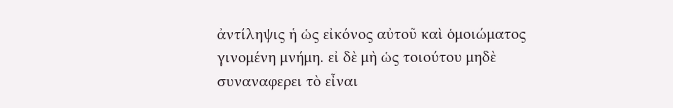ἀντίληψις ἡ ὡς εἰκόνος αὐτοῦ καὶ ὁμοιώματος γινομένη μνήμη. εἰ δὲ μὴ ὡς τοιούτου μηδὲ συναναφερει τὸ εἶναι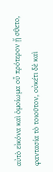αὐτὸ εἰκόνα καὶ ὁμοίωμα οὗ πρότερον ᾔ σθετο, φαντασία τὸ τοιοῦτον, οὐκέτι δὲ καὶ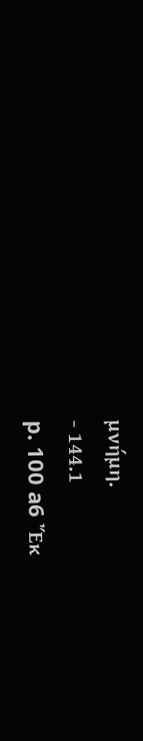μνήμη.
- 144.1
p. 100 a6 Ἔκ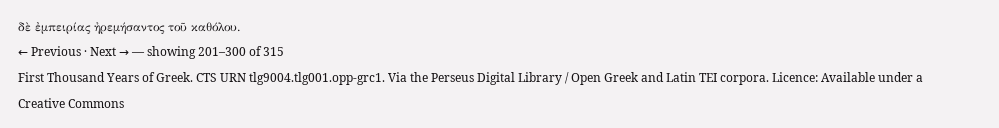δὲ ἐμπειρίας ἠρεμήσαντος τοῦ καθόλου.
← Previous · Next → — showing 201–300 of 315
First Thousand Years of Greek. CTS URN tlg9004.tlg001.opp-grc1. Via the Perseus Digital Library / Open Greek and Latin TEI corpora. Licence: Available under a Creative Commons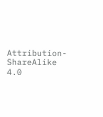Attribution-ShareAlike 4.0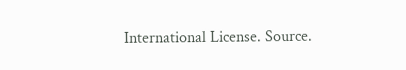International License. Source.